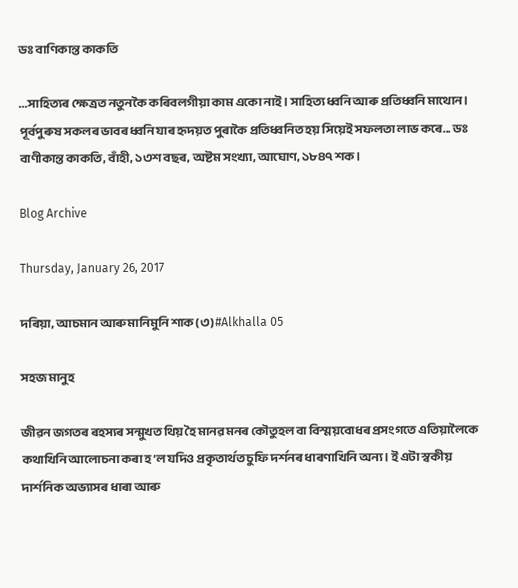ডঃ বাণিকান্ত কাকতি

...সাহিত্যৰ ক্ষেত্রত নতুনকৈ কৰিবলগীয়া কাম একো নাই। সাহিত্য ধ্বনি আৰু প্রতিধ্বনি মাথোন। পূর্বপুৰুষ সকলৰ ভাবৰ ধ্বনি যাৰ হৃদয়ত পুৰাকৈ প্রতিধ্বনিত হয় সিয়েই সফলতা লাভ কৰে... ডঃ বাণীকান্ত কাকতি, বাঁহী, ১৩শ বছৰ, অষ্টম সংখ্যা, আঘোণ, ১৮৪৭ শক।

Blog Archive

Thursday, January 26, 2017

দৰিয়া, আচমান আৰু মানিমুনি শাক (৩) #Alkhalla 05

সহজ মানুহ

জীৱন জগতৰ ৰহস্যৰ সন্মুখত থিয় হৈ মানৱ মনৰ কৌতুহল বা বিস্ময়বোধৰ প্ৰসংগতে এতিয়ালৈকে কথাখিনি আলোচনা কৰা হ’ল যদিও প্ৰকৃতাৰ্থত চুফি দৰ্শনৰ ধাৰণাখিনি অন্য। ই এটা স্বকীয় দাৰ্শনিক অভ্যাসৰ ধাৰা আৰু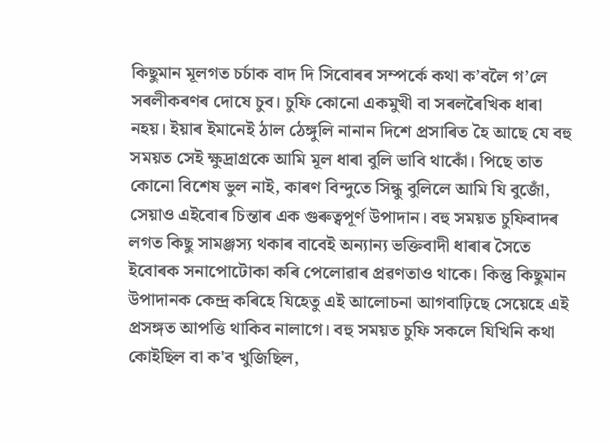কিছুমান মূলগত চৰ্চাক বাদ দি সিবোৰৰ সম্পৰ্কে কথা ক’বলৈ গ’লে সৰলীকৰণৰ দোষে চুব। চুফি কোনো একমুখী বা সৰলৰৈখিক ধাৰা নহয়। ইয়াৰ ইমানেই ঠাল ঠেঙ্গুলি নানান দিশে প্রসাৰিত হৈ আছে যে বহু সময়ত সেই ক্ষুদ্রাগ্রকে আমি মূল ধাৰা বুলি ভাবি থাকোঁ। পিছে তাত কোনো বিশেষ ভুল নাই, কাৰণ বিন্দুতে সিন্ধু বুলিলে আমি যি বুজোঁ, সেয়াও এইবোৰ চিন্তাৰ এক গুৰুত্বপূর্ণ উপাদান। বহু সময়ত চুফিবাদৰ লগত কিছু সামঞ্জস্য থকাৰ বাবেই অন্যান্য ভক্তিবাদী ধাৰাৰ সৈতে ইবোৰক সনাপোটোকা কৰি পেলোৱাৰ প্রৱণতাও থাকে। কিন্তু কিছুমান উপাদানক কেন্দ্র কৰিহে যিহেতু এই আলোচনা আগবাঢ়িছে সেয়েহে এই প্রসঙ্গত আপত্তি থাকিব নালাগে। বহু সময়ত চুফি সকলে যিখিনি কথা কোইছিল বা ক'ব খুজিছিল,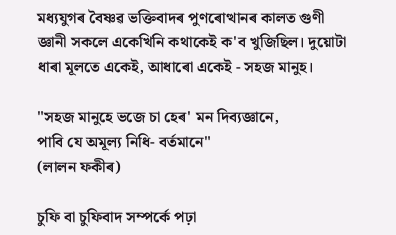মধ্যযুগৰ বৈষ্ণৱ ভক্তিবাদৰ পুণৰোত্থানৰ কালত গুণী জ্ঞানী সকলে একেখিনি কথাকেই ক'ব খুজিছিল। দুয়োটা ধাৰা মূলতে একেই, আধাৰো একেই - সহজ মানুহ।

"সহজ মানুহে ভজে চা হেৰ' মন দিব্যজ্ঞানে,
পাবি যে অমূল্য নিধি- বর্তমানে"
(লালন ফকীৰ)

চুফি বা চুফিবাদ সম্পৰ্কে পঢ়া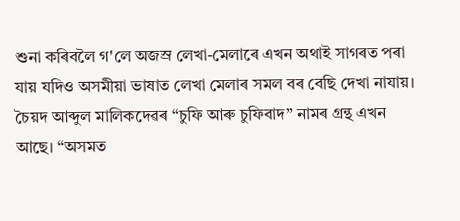শুনা কৰিবলৈ গ'লে অজস্ৰ লেখা-মেলাৰে এখন অথাই সাগৰত পৰা যায় যদিও অসমীয়া ভাষাত লেখা মেলাৰ সমল বৰ বেছি দেখা নাযায়। চৈয়দ আব্দুল মালিকদেৱৰ “চুফি আৰু চুফিবাদ” নামৰ গ্ৰন্থ এখন আছে। “অসমত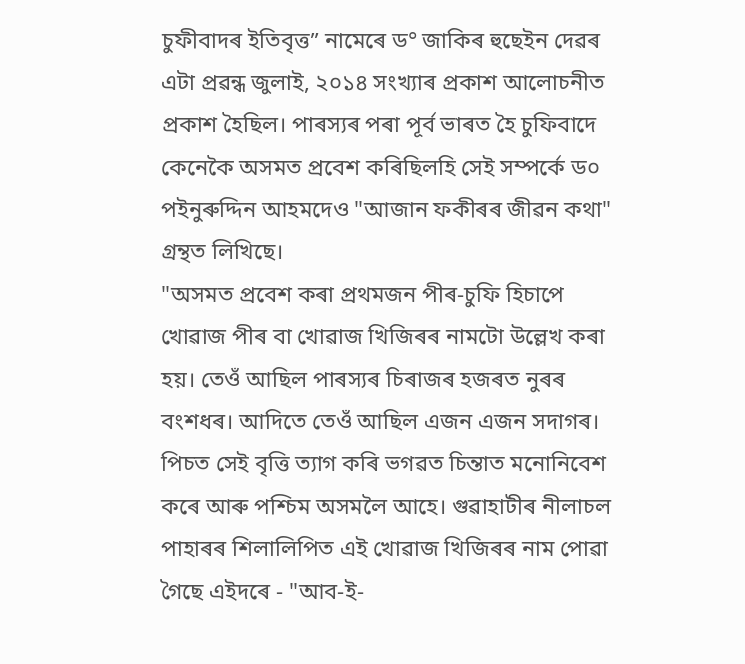চুফীবাদৰ ইতিবৃত্ত” নামেৰে ড° জাকিৰ হুছেইন দেৱৰ এটা প্ৰৱন্ধ জুলাই, ২০১৪ সংখ্যাৰ প্ৰকাশ আলোচনীত প্ৰকাশ হৈছিল। পাৰস্যৰ পৰা পূৰ্ব ভাৰত হৈ চুফিবাদে কেনেকৈ অসমত প্ৰবেশ কৰিছিলহি সেই সম্পৰ্কে ড০ পইনুৰুদ্দিন আহমদেও "আজান ফকীৰৰ জীৱন কথা" গ্ৰন্থত লিখিছে।
"অসমত প্ৰবেশ কৰা প্ৰথমজন পীৰ-চুফি হিচাপে খোৱাজ পীৰ বা খোৱাজ খিজিৰৰ নামটো উল্লেখ কৰা হয়। তেওঁ আছিল পাৰস্যৰ চিৰাজৰ হজৰত নুৰৰ বংশধৰ। আদিতে তেওঁ আছিল এজন এজন সদাগৰ। পিচত সেই বৃত্তি ত্যাগ কৰি ভগৱত চিন্তাত মনোনিবেশ কৰে আৰু পশ্চিম অসমলৈ আহে। গুৱাহাটীৰ নীলাচল পাহাৰৰ শিলালিপিত এই খোৱাজ খিজিৰৰ নাম পোৱা গৈছে এইদৰে - "আব-ই-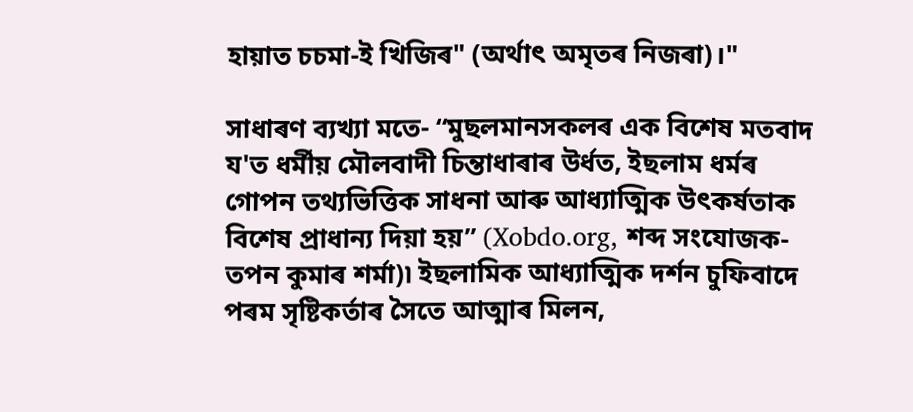হায়াত চচমা-ই খিজিৰ" (অৰ্থাৎ অমৃতৰ নিজৰা)।"

সাধাৰণ ব্যখ্যা মতে- “মুছলমানসকলৰ এক বিশেষ মতবাদ য'ত ধৰ্মীয় মৌলবাদী চিন্তাধাৰাৰ উৰ্ধত, ইছলাম ধৰ্মৰ গোপন তথ্যভিত্তিক সাধনা আৰু আধ্যাত্মিক উৎকৰ্ষতাক বিশেষ প্ৰাধান্য দিয়া হয়” (Xobdo.org, শব্দ সংযোজক- তপন কুমাৰ শৰ্মা)৷ ইছলামিক আধ্যাত্মিক দৰ্শন চুফিবাদে পৰম সৃষ্টিকৰ্তাৰ সৈতে আত্মাৰ মিলন,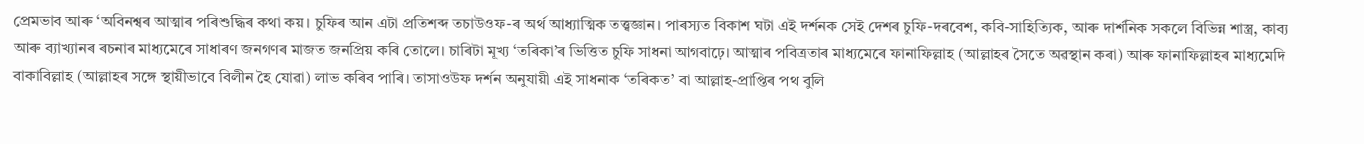প্ৰেমভাব আৰু ‘অবিনশ্বৰ আত্মাৰ পৰিশুদ্ধিৰ কথা কয়। চুফিৰ আন এটা প্ৰতিশব্দ তচাউওফ-ৰ অৰ্থ আধ্যাত্মিক তত্ত্বজ্ঞান। পাৰস্যত বিকাশ ঘটা এই দৰ্শনক সেই দেশৰ চুফি-দৰবেশ, কবি-সাহিত্যিক, আৰু দাৰ্শনিক সকলে বিভিন্ন শাস্ত্ৰ, কাব্য আৰু ব্যাখ্যানৰ ৰচনাৰ মাধ্যমেৰে সাধাৰণ জনগণৰ মাজত জনপ্ৰিয় কৰি তোলে। চাৰিটা মূখ্য ‘তৰিকা’ৰ ভিত্তিত চুফি সাধনা আগবাঢ়ে। আত্মাৰ পবিত্রতাৰ মাধ্যমেৰে ফানাফিল্লাহ (আল্লাহৰ সৈতে অৱস্থান কৰা) আৰু ফানাফিল্লাহৰ মাধ্যমেদি বাকাবিল্লাহ (আল্লাহৰ সঙ্গে স্থায়ীভাবে বিলীন হৈ যোৱা) লাভ কৰিব পাৰি। তাসাওউফ দর্শন অনুযায়ী এই সাধনাক ‘তৰিকত’ বা আল্লাহ-প্রাপ্তিৰ পথ বুলি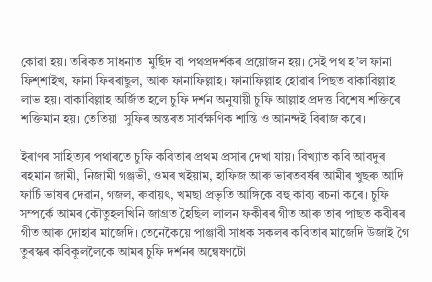কোৱা হয়। তৰিকত সাধনাত  মুৰ্ছিদ বা পথপ্রদর্শকৰ প্রয়োজন হয়। সেই পথ হ’ল ফানা ফিশ্শাইখ, ফানা ফিৰৰাছুল, আৰু ফানাফিল্লাহ। ফানাফিল্লাহ হোৱাৰ পিছত বাকাবিল্লাহ লাভ হয়। বাকাবিল্লাহ অর্জিত হলে চুফি দর্শন অনুযায়ী চুফি আল্লাহ প্রদত্ত বিশেষ শক্তিৰে শক্তিমান হয়। তেতিয়া  সুফিৰ অন্তৰত সার্বক্ষণিক শান্তি ও আনন্দই বিৰাজ কৰে।

ইৰাণৰ সাহিত্যৰ পথাৰতে চুফি কবিতাৰ প্ৰথম প্ৰসাৰ দেখা যায়। বিখ্যাত কবি আবদুৰ ৰহমান জামী, নিজামী গঞ্জভী, ওমৰ খইয়াম, হাফিজ আৰু ভাৰতবর্ষৰ আমীৰ খুছৰু আদি ফাৰ্চি ভাষৰ দেৱান, গজল, ৰুবায়ৎ, খমছা প্রভৃতি আঙ্গিকে বহু কাব্য ৰচনা কৰে। চুফি সম্পৰ্কে আমৰ কৌতুহলখিনি জাগ্ৰত হৈছিল লালন ফকীৰৰ গীত আৰু তাৰ পাছত কবীৰৰ গীত আৰু দোহাৰ মাজেদি। তেনেকৈয়ে পাঞ্জাবী সাধক সকলৰ কবিতাৰ মাজেদি উজাই গৈ তুৰস্কৰ কবিকূললৈকে আমৰ চুফি দৰ্শনৰ অন্বেষণটো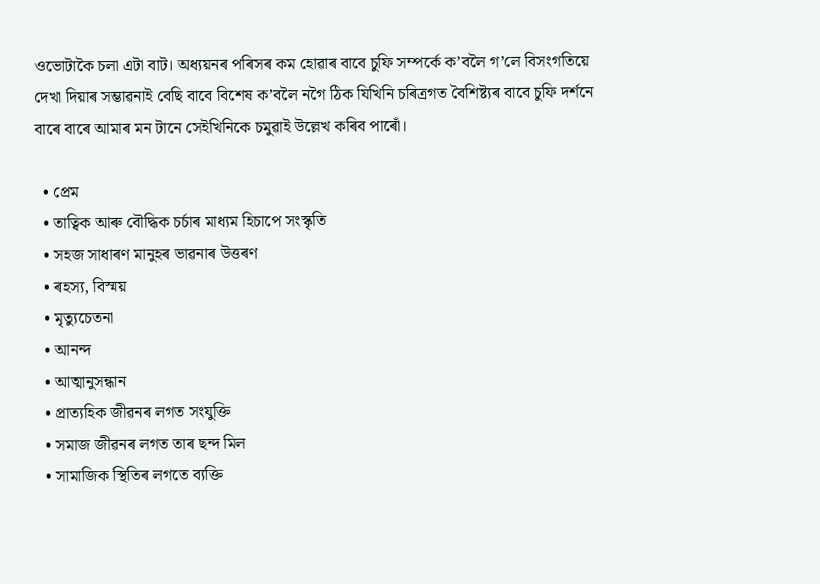ওভোটাকৈ চলা এটা বাট। অধ্যয়নৰ পৰিসৰ কম হোৱাৰ বাবে চুফি সম্পৰ্কে ক’বলৈ গ’লে বিসংগতিয়ে দেখা দিয়াৰ সম্ভাৱনাই বেছি বাবে বিশেষ ক’বলৈ নগৈ ঠিক যিখিনি চৰিত্ৰগত বৈশিষ্ট্যৰ বাবে চুফি দৰ্শনে বাৰে বাৰে আমাৰ মন টানে সেইখিনিকে চমুৱাই উল্লেখ কৰিব পাৰোঁ।

  • প্ৰেম
  • তাত্বিক আৰু বৌদ্ধিক চর্চাৰ মাধ্যম হিচাপে সংস্কৃতি
  • সহজ সাধাৰণ মানুহৰ ভাৱনাৰ উত্তৰণ
  • ৰহস্য, বিস্ময়
  • মৃত্যুচেতনা
  • আনন্দ
  • আত্মানুসন্ধান
  • প্ৰাত্যহিক জীৱনৰ লগত সংযুক্তি
  • সমাজ জীৱনৰ লগত তাৰ ছন্দ মিল
  • সামাজিক স্থিতিৰ লগতে ব্যক্তি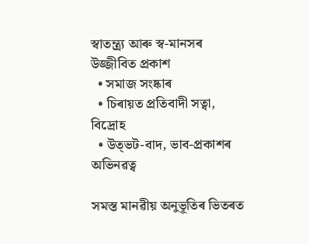স্বাতন্ত্র্য আৰু স্ব-মানসৰ উজ্জীবিত প্রকাশ
  • সমাজ সংষ্কাৰ
  • চিৰায়ত প্রতিবাদী সত্বা, বিদ্ৰোহ
  • উত্ভট-বাদ, ভাব-প্ৰকাশৰ অভিনৱত্ব

সমস্ত মানৱীয় অনুভূতিৰ ভিতৰত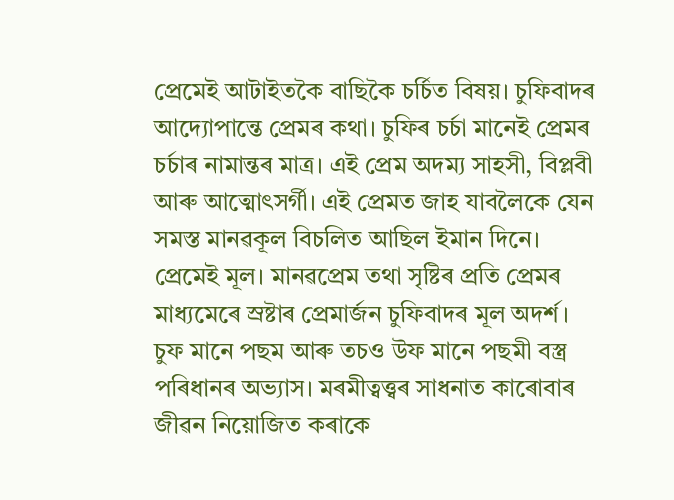প্রেমেই আটাইতকৈ বাছিকৈ চর্চিত বিষয়। চুফিবাদৰ আদ্যোপান্তে প্রেমৰ কথা। চুফিৰ চর্চা মানেই প্রেমৰ চর্চাৰ নামান্তৰ মাত্র। এই প্রেম অদম্য সাহসী, বিপ্লবী আৰু আত্মোৎসর্গী। এই প্রেমত জাহ যাবলৈকে যেন সমস্ত মানৱকূল বিচলিত আছিল ইমান দিনে। প্ৰেমেই মূল। মানৱপ্ৰেম তথা সৃষ্টিৰ প্ৰতি প্ৰেমৰ মাধ্যমেৰে স্ৰষ্টাৰ প্ৰেমাৰ্জন চুফিবাদৰ মূল অদৰ্শ। চুফ মানে পছম আৰু তচও উফ মানে পছমী বস্ত্ৰ পৰিধানৰ অভ্যাস। মৰমীত্বত্ত্বৰ সাধনাত কাৰোবাৰ জীৱন নিয়োজিত কৰাকে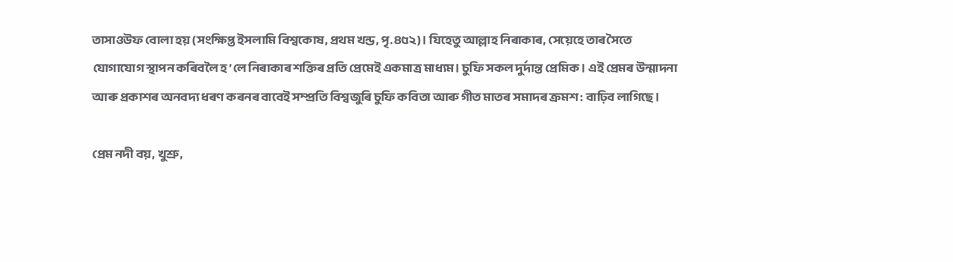তাসাওউফ বোলা হয় (সংক্ষিপ্ত ইসলামি বিশ্বকোষ, প্রথম খন্ড, পৃ.৪৫২)। যিহেতু আল্লাহ নিৰাকাৰ, সেয়েহে তাৰ সৈতে যোগাযোগ স্থাপন কৰিবলৈ হ’লে নিৰাকাৰ শক্তিৰ প্রতি প্রেমেই একমাত্র মাধ্যম। চুফি সকল দুৰ্দান্ত প্ৰেমিক। এই প্ৰেমৰ উন্মাদনা আৰু প্ৰকাশৰ অনবদ্য ধৰণ কৰনৰ বাবেই সম্প্ৰতি বিশ্বজুৰি চুফি কবিতা আৰু গীত মাতৰ সমাদৰ ক্ৰমশ: বাঢ়িব লাগিছে।

প্ৰেম নদী বয়, খুশ্রু,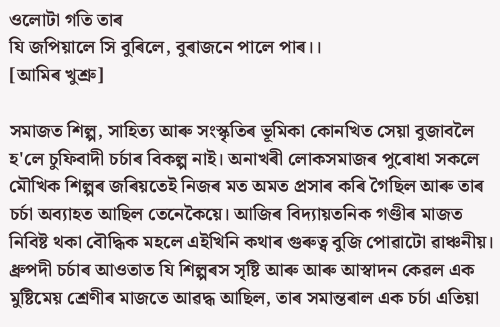ওলোটা গতি তাৰ
যি জপিয়ালে সি বুৰিলে, বুৰাজনে পালে পাৰ।।
[আমিৰ খুশ্ৰু]

সমাজত শিল্প, সাহিত্য আৰু সংস্কৃতিৰ ভূমিকা কোনখিত সেয়া বুজাবলৈ হ'লে চুফিবাদী চর্চাৰ বিকল্প নাই। অনাখৰী লোকসমাজৰ পুৰোধা সকলে মৌখিক শিল্পৰ জৰিয়তেই নিজৰ মত অমত প্রসাৰ কৰি গৈছিল আৰু তাৰ চর্চা অব্যাহত আছিল তেনেকৈয়ে। আজিৰ বিদ্যায়তনিক গণ্ডীৰ মাজত নিবিষ্ট থকা বৌদ্ধিক মহলে এইখিনি কথাৰ গুৰুত্ব বুজি পোৱাটো ৱাঞ্চনীয়। ধ্রুপদী চর্চাৰ আওতাত যি শিল্পৰস সৃষ্টি আৰু আৰু আস্বাদন কেৱল এক মুষ্টিমেয় শ্রেণীৰ মাজতে আৱদ্ধ আছিল, তাৰ সমান্তৰাল এক চর্চা এতিয়া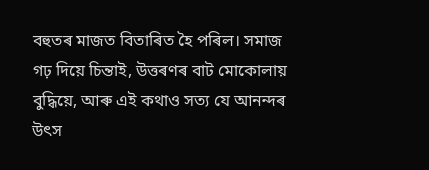বহুতৰ মাজত বিতাৰিত হৈ পৰিল। সমাজ গঢ় দিয়ে চিন্তাই, উত্তৰণৰ বাট মোকোলায় বুদ্ধিয়ে, আৰু এই কথাও সত্য যে আনন্দৰ উৎস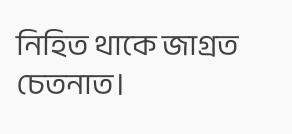নিহিত থাকে জাগ্রত চেতনাত।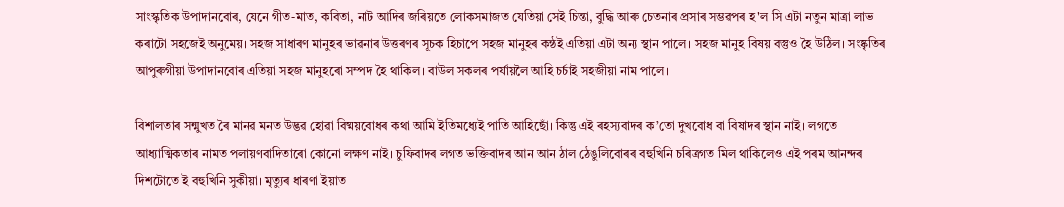সাংস্কৃতিক উপাদানবোৰ, যেনে গীত-মাত, কবিতা, নাট আদিৰ জৰিয়তে লোকসমাজত যেতিয়া সেই চিন্তা, বুদ্ধি আৰু চেতনাৰ প্রসাৰ সম্ভৱপৰ হ'ল সি এটা নতুন মাত্রা লাভ কৰাটো সহজেই অনুমেয়। সহজ সাধাৰণ মানুহৰ ভাৱনাৰ উত্তৰণৰ সূচক হিচাপে সহজ মানুহৰ কন্ঠই এতিয়া এটা অন্য স্থান পালে। সহজ মানুহ বিষয় বস্তুও হৈ উঠিল। সংষ্কৃতিৰ আপুৰুগীয়া উপাদানবোৰ এতিয়া সহজ মানুহৰো সম্পদ হৈ থাকিল। বাউল সকলৰ পৰ্যায়লৈ আহি চৰ্চাই সহজীয়া নাম পালে।

বিশালতাৰ সন্মুখত ৰৈ মানৱ মনত উদ্ভৱ হোৱা বিষ্ময়বোধৰ কথা আমি ইতিমধ্যেই পাতি আহিছোঁ। কিন্তু এই ৰহস্যবাদৰ ক’তো দুখবোধ বা বিষাদৰ স্থান নাই। লগতে আধ্যাত্মিকতাৰ নামত পলায়ণবাদিতাৰো কোনো লক্ষণ নাই। চুফিবাদৰ লগত ভক্তিবাদৰ আন আন ঠাল ঠেঙুলিবোৰৰ বহুখিনি চৰিত্ৰগত মিল থাকিলেও এই পৰম আনন্দৰ দিশটোতে ই বহুখিনি সুকীয়া। মৃত্যুৰ ধাৰণা ইয়াত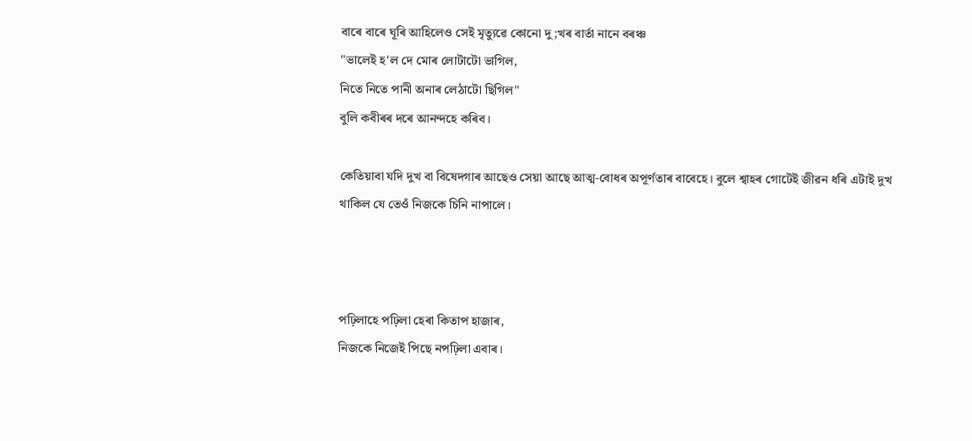বাৰে বাৰে ঘূৰি আহিলেও সেই মৃত্যুৱে কোনো দু;খৰ বাৰ্তা নানে বৰঞ্চ
"ভালেই হ'ল দে মোৰ লোটাটো ভাগিল,
নিতে নিতে পানী অনাৰ লেঠাটো ছিগিল"
বুলি কবীৰৰ দৰে আনন্দহে কৰিব।

কেতিয়াবা যদি দুখ বা বিষেদ্গাৰ আছেও সেয়া আছে আত্ম-বোধৰ অপূৰ্ণতাৰ বাবেহে। বুলে শ্বাহৰ গোটেই জীৱন ধৰি এটাই দুখ থাকিল যে তেওঁ নিজকে চিনি নাপালে।



পঢ়িলাহে পঢ়িলা হেৰা কিতাপ হাজাৰ,
নিজকে নিজেই পিছে নপঢ়িলা এবাৰ।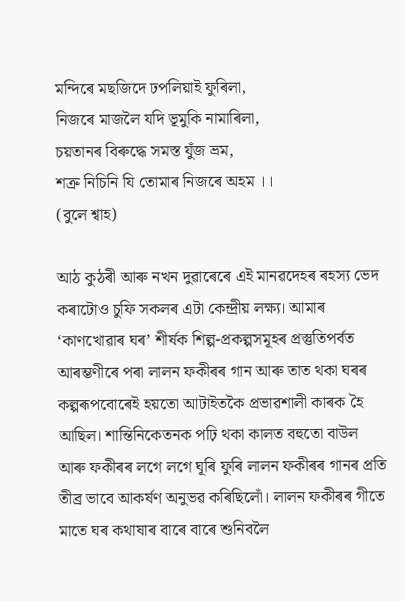মন্দিৰে মছজিদে ঢপলিয়াই ফুৰিলা,
নিজৰে মাজলৈ যদি ভূমুকি নামাৰিলা,
চয়তানৰ বিৰুদ্ধে সমস্ত যুঁজ ভ্ৰম,
শত্ৰু নিচিনি যি তোমাৰ নিজৰে অহম ।।
(বুলে শ্বাহ)

আঠ কুঠৰী আৰু নখন দুৱাৰেৰে এই মানৱদেহৰ ৰহস্য ভেদ কৰাটোও চুফি সকলৰ এটা কেন্দ্ৰীয় লক্ষ্য। আমাৰ ‘কাণখোৱাৰ ঘৰ’ শীৰ্ষক শিল্প-প্ৰকল্পসমূহৰ প্ৰস্তুতিপৰ্বত আৰম্ভণীৰে পৰা লালন ফকীৰৰ গান আৰু তাত থকা ঘৰৰ কল্পৰূপবোৰেই হয়তো আটাইতকৈ প্রভাৱশালী কাৰক হৈ আছিল। শান্তিনিকেতনক পঢ়ি থকা কালত বহুতো বাউল আৰু ফকীৰৰ লগে লগে ঘূৰি ফুৰি লালন ফকীৰৰ গানৰ প্রতি তীব্র ভাবে আকর্ষণ অনুভৱ কৰিছিলোঁ। লালন ফকীৰৰ গীতে মাতে ঘৰ কথাষাৰ বাৰে বাৰে শুনিবলৈ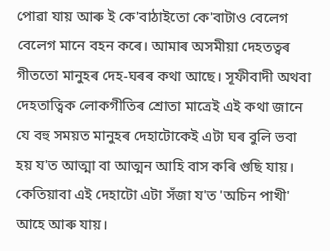পোৱা যায় আৰু ই কে'বাঠাইতো কে'বাটাও বেলেগ বেলেগ মানে বহন কৰে। আমাৰ অসমীয়া দেহতত্বৰ গীততো মানুহৰ দেহ-ঘৰৰ কথা আছে। সূফীবাদী অথবা দেহতাত্বিক লোকগীতিৰ শ্রোতা মাত্রেই এই কথা জানে যে বহু সময়ত মানুহৰ দেহাটোকেই এটা ঘৰ বুলি ভবা হয় য'ত আত্মা বা আত্মন আহি বাস কৰি গুছি যায়। কেতিয়াবা এই দেহাটো এটা সঁজা য'ত 'অচিন পাখী' আহে আৰু যায়।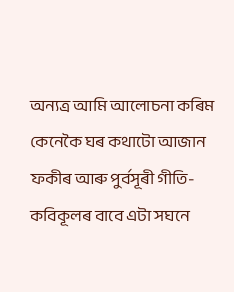অন্যত্র আমি আলোচনা কৰিম কেনেকৈ ঘৰ কথাটো আজান ফকীৰ আৰু পুর্বসূৰী গীতি-কবিকূলৰ বাবে এটা সঘনে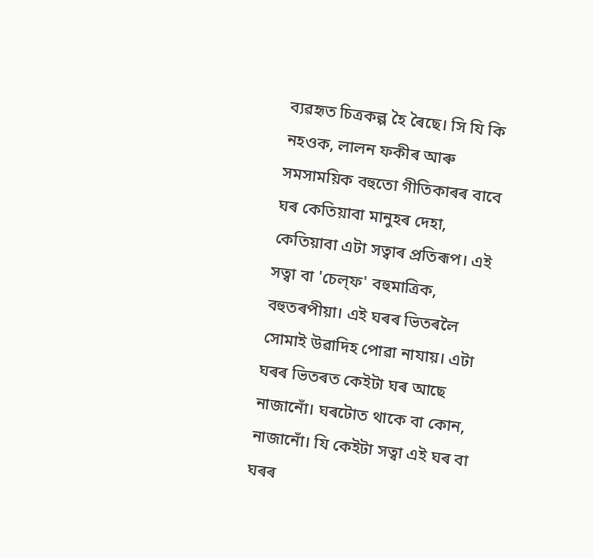ব্যৱহৃত চিত্রকল্প হৈ ৰৈছে। সি যি কি নহওক, লালন ফকীৰ আৰু সমসাময়িক বহুতো গীতিকাৰৰ বাবে ঘৰ কেতিয়াবা মানুহৰ দেহা, কেতিয়াবা এটা সত্বাৰ প্রতিৰূপ। এই সত্বা বা 'চেল্‌ফ' বহুমাত্রিক, বহুতৰপীয়া। এই ঘৰৰ ভিতৰলৈ সোমাই উৱাদিহ পোৱা নাযায়। এটা ঘৰৰ ভিতৰত কেইটা ঘৰ আছে নাজানোঁ। ঘৰটোত থাকে বা কোন, নাজানোঁ। যি কেইটা সত্বা এই ঘৰ বা ঘৰৰ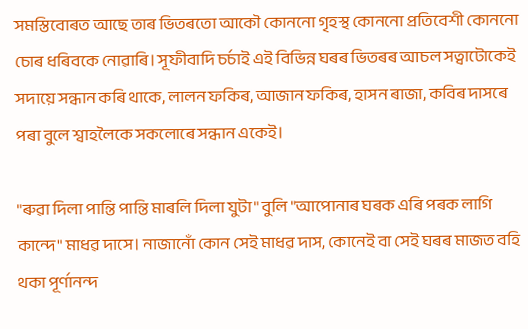সমস্তিবোৰত আছে তাৰ ভিতৰতো আকৌ কোননো গৃহস্থ কোননো প্রতিবেশী কোননো চোৰ ধৰিবকে নোৱাৰি। সূফীবাদি চর্চাই এই বিভিন্ন ঘৰৰ ভিতৰৰ আচল সত্বাটোকেই সদায়ে সন্ধান কৰি থাকে, লালন ফকিৰ, আজান ফকিৰ, হাসন ৰাজা, কবিৰ দাসৰে পৰা বুলে শ্বাহলৈকে সকলোৰে সন্ধান একেই।

"ৰুৱা দিলা পান্তি পান্তি মাৰলি দিলা যুটা" বুলি "আপোনাৰ ঘৰক এৰি পৰক লাগি কান্দে" মাধৱ দাসে। নাজানোঁ কোন সেই মাধৱ দাস, কোনেই বা সেই ঘৰৰ মাজত বহি থকা পূর্ণানন্দ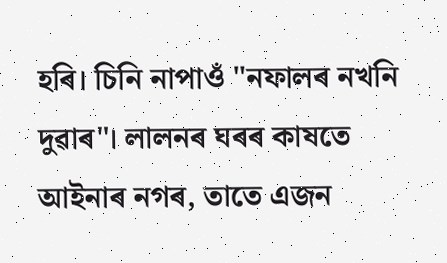হৰি। চিনি নাপাওঁ "নফালৰ নখনি দুৱাৰ"। লালনৰ ঘৰৰ কাষতে আইনাৰ নগৰ, তাতে এজন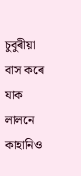চুবুৰীয়া বাস কৰে যাক লালনে কাহানিও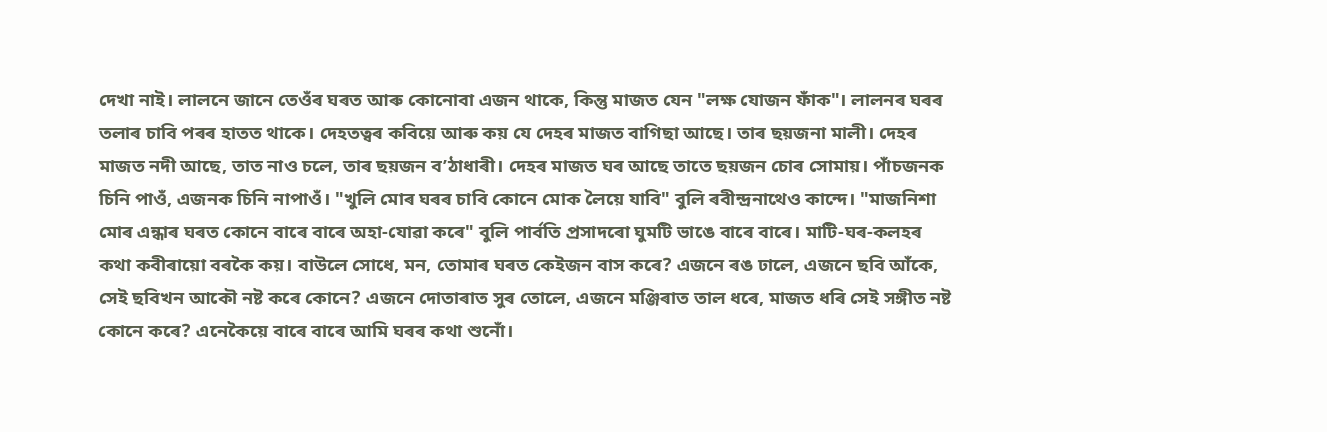দেখা নাই। লালনে জানে তেওঁৰ ঘৰত আৰু কোনোবা এজন থাকে, কিন্তু মাজত যেন "লক্ষ যোজন ফাঁক"। লালনৰ ঘৰৰ তলাৰ চাবি পৰৰ হাতত থাকে। দেহতত্বৰ কবিয়ে আৰু কয় যে দেহৰ মাজত বাগিছা আছে। তাৰ ছয়জনা মালী। দেহৰ মাজত নদী আছে, তাত নাও চলে, তাৰ ছয়জন ব’ঠাধাৰী। দেহৰ মাজত ঘৰ আছে তাতে ছয়জন চোৰ সোমায়। পাঁচজনক চিনি পাওঁ, এজনক চিনি নাপাওঁ। "খুলি মোৰ ঘৰৰ চাবি কোনে মোক লৈয়ে যাবি" বুলি ৰবীন্দ্রনাথেও কান্দে। "মাজনিশা মোৰ এন্ধাৰ ঘৰত কোনে বাৰে বাৰে অহা-যোৱা কৰে" বুলি পার্বতি প্রসাদৰো ঘুমটি ভাঙে বাৰে বাৰে। মাটি-ঘৰ-কলহৰ কথা কবীৰায়ো বৰকৈ কয়। বাউলে সোধে, মন, তোমাৰ ঘৰত কেইজন বাস কৰে? এজনে ৰঙ ঢালে, এজনে ছবি আঁকে, সেই ছবিখন আকৌ নষ্ট কৰে কোনে? এজনে দোতাৰাত সুৰ তোলে, এজনে মঞ্জিৰাত তাল ধৰে, মাজত ধৰি সেই সঙ্গীত নষ্ট কোনে কৰে? এনেকৈয়ে বাৰে বাৰে আমি ঘৰৰ কথা শুনোঁ।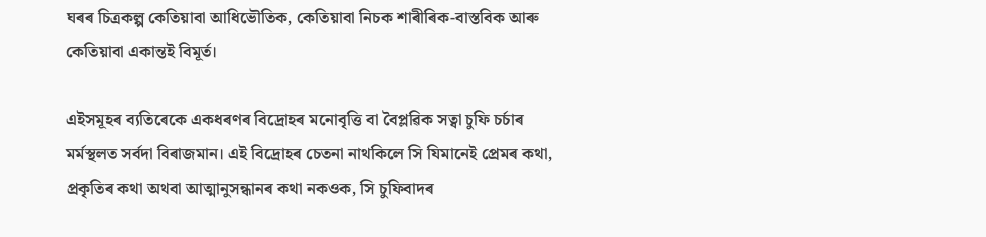ঘৰৰ চিত্রকল্প কেতিয়াবা আধিভৌতিক, কেতিয়াবা নিচক শাৰীৰিক-বাস্তবিক আৰু কেতিয়াবা একান্তই বিমূর্ত।

এইসমূহৰ ব্যতিৰেকে একধৰণৰ বিদ্ৰোহৰ মনোবৃত্তি বা বৈপ্লৱিক সত্বা চুফি চৰ্চাৰ মৰ্মস্থলত সৰ্বদা বিৰাজমান। এই বিদ্ৰোহৰ চেতনা নাথকিলে সি যিমানেই প্ৰেমৰ কথা, প্ৰকৃতিৰ কথা অথবা আত্মানুসন্ধানৰ কথা নকওক, সি চুফিবাদৰ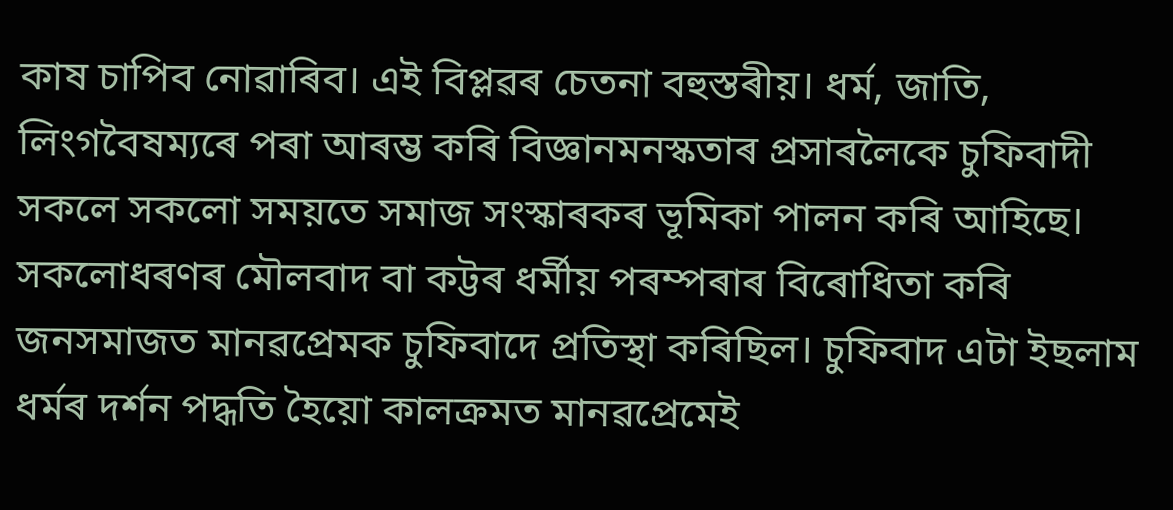কাষ চাপিব নোৱাৰিব। এই বিপ্লৱৰ চেতনা বহুস্তৰীয়। ধৰ্ম, জাতি, লিংগবৈষম্যৰে পৰা আৰম্ভ কৰি বিজ্ঞানমনস্কতাৰ প্ৰসাৰলৈকে চুফিবাদী সকলে সকলো সময়তে সমাজ সংস্কাৰকৰ ভূমিকা পালন কৰি আহিছে। সকলোধৰণৰ মৌলবাদ বা কট্টৰ ধৰ্মীয় পৰম্পৰাৰ বিৰোধিতা কৰি জনসমাজত মানৱপ্ৰেমক চুফিবাদে প্ৰতিস্থা কৰিছিল। চুফিবাদ এটা ইছলাম ধৰ্মৰ দৰ্শন পদ্ধতি হৈয়ো কালক্ৰমত মানৱপ্ৰেমেই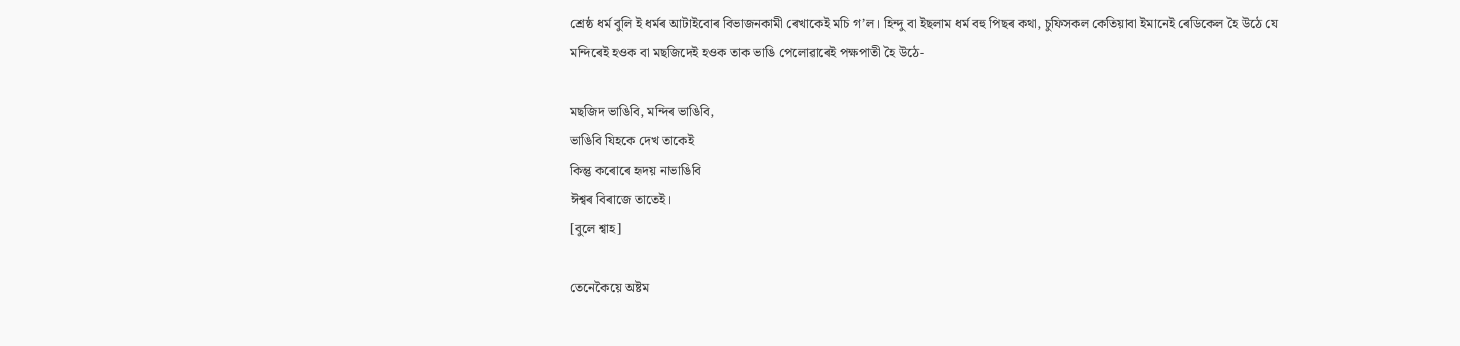শ্ৰেষ্ঠ ধৰ্ম বুলি ই ধৰ্মৰ আটাইবোৰ বিভাজনকামী ৰেখাকেই মচি গ’ল। হিন্দু বা ইছলাম ধৰ্ম বহু পিছৰ কথা, চুফিসকল কেতিয়াবা ইমানেই ৰেডিকেল হৈ উঠে যে মন্দিৰেই হওক বা মছজিদেই হওক তাক ভাঙি পেলোৱাৰেই পক্ষপাতী হৈ উঠে-

মছজিদ ভাঙিবি, মন্দিৰ ভাঙিবি,
ভাঙিবি যিহকে দেখ তাকেই
কিন্তু কৰোৰে হৃদয় নাভাঙিবি
ঈশ্বৰ বিৰাজে তাতেই।
[বুলে শ্বাহ]

তেনেকৈয়ে অষ্টম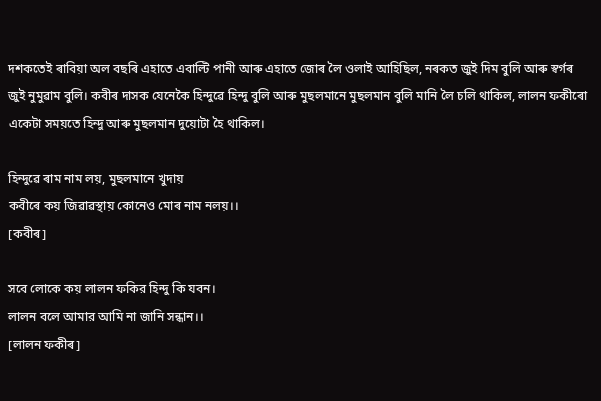দশকতেই ৰাবিয়া অল বছৰি এহাতে এবাল্টি পানী আৰু এহাতে জোৰ লৈ ওলাই আহিছিল, নৰকত জুই দিম বুলি আৰু স্বৰ্গৰ জুই নুমুৱাম বুলি। কবীৰ দাসক যেনেকৈ হিন্দুৱে হিন্দু বুলি আৰু মুছলমানে মুছলমান বুলি মানি লৈ চলি থাকিল, লালন ফকীৰো একেটা সময়তে হিন্দু আৰু মুছলমান দুয়োটা হৈ থাকিল।

হিন্দুৱে ৰাম নাম লয়, মুছলমানে খুদায়
কবীৰে কয় জিৱাৱস্থায় কোনেও মোৰ নাম নলয়।।
[কবীৰ]

সবে লোকে কয় লালন ফকির হিন্দু কি যবন।
লালন বলে আমার আমি না জানি সন্ধান।।
[লালন ফকীৰ]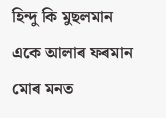হিন্দু কি মুছলমান
একে আলাৰ ফৰমান
মোৰ মনত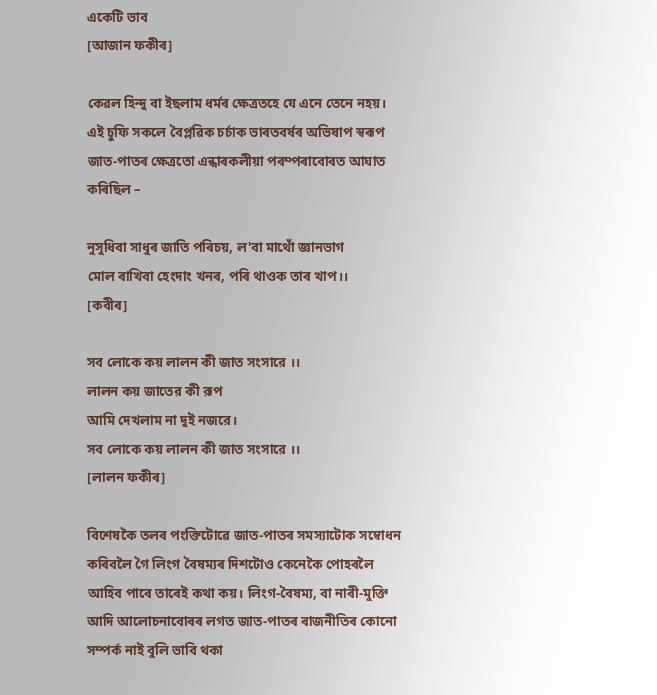একেটি ভাব
[আজান ফকীৰ]

কেৱল হিন্দু বা ইছলাম ধৰ্মৰ ক্ষেত্ৰতহে যে এনে তেনে নহয়। এই চুফি সকলে বৈপ্লৱিক চৰ্চাক ভাৰতবৰ্ষৰ অভিষাপ স্বৰূপ জাত-পাতৰ ক্ষেত্ৰতো এন্ধাৰকলীয়া পৰম্পৰাবোৰত আঘাত কৰিছিল –

নুসুধিবা সাধুৰ জাতি পৰিচয়, ল'বা মাথোঁ জ্ঞানভাগ
মোল ৰাখিবা হেংদাং খনৰ, পৰি থাওক তাৰ খাপ।।
[কবীৰ]

সব লোকে কয় লালন কী জাত সংসারে ।।
লালন কয় জাতের কী রূপ
আমি দেখলাম না দুই নজরে।
সব লোকে কয় লালন কী জাত সংসারে ।।
[লালন ফকীৰ]

বিশেষকৈ তলৰ পংক্তিটোৱে জাত-পাতৰ সমস্যাটোক সম্বোধন কৰিবলৈ গৈ লিংগ বৈষম্যৰ দিশটোও কেনেকৈ পোহৰলৈ আহিব পাৰে তাৰেই কথা কয়। লিংগ-বৈষম্য, বা নাৰী-মুক্তি আদি আলোচনাবোৰৰ লগত জাত-পাতৰ ৰাজনীতিৰ কোনো সম্পৰ্ক নাই বুলি ভাবি থকা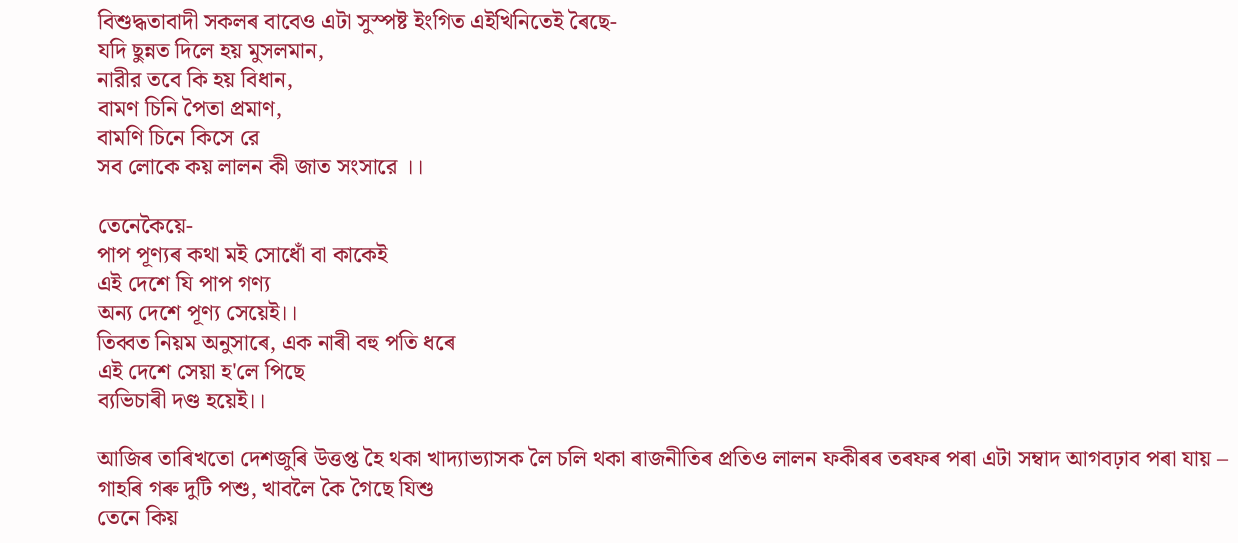বিশুদ্ধতাবাদী সকলৰ বাবেও এটা সুস্পষ্ট ইংগিত এইখিনিতেই ৰৈছে-
যদি ছুন্নত দিলে হয় মুসলমান,
নারীর তবে কি হয় বিধান,
বামণ চিনি পৈতা প্রমাণ,
বামণি চিনে কিসে রে
সব লোকে কয় লালন কী জাত সংসারে ।।

তেনেকৈয়ে-
পাপ পূণ্যৰ কথা মই সোধোঁ বা কাকেই
এই দেশে যি পাপ গণ্য
অন্য দেশে পূণ্য সেয়েই।।
তিব্বত নিয়ম অনুসাৰে, এক নাৰী বহু পতি ধৰে
এই দেশে সেয়া হ'লে পিছে
ব্যভিচাৰী দণ্ড হয়েই।।

আজিৰ তাৰিখতো দেশজুৰি উত্তপ্ত হৈ থকা খাদ্যাভ্যাসক লৈ চলি থকা ৰাজনীতিৰ প্ৰতিও লালন ফকীৰৰ তৰফৰ পৰা এটা সম্বাদ আগবঢ়াব পৰা যায় –
গাহৰি গৰু দুটি পশু, খাবলৈ কৈ গৈছে যিশু
তেনে কিয়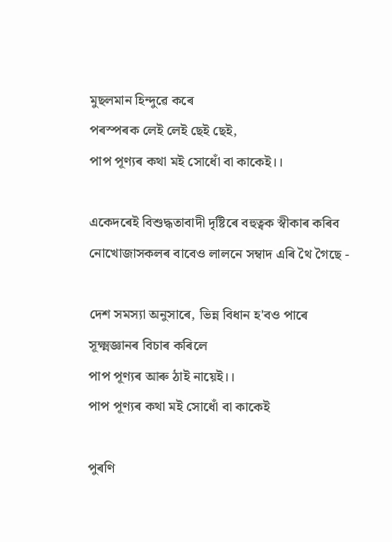মুছলমান হিন্দুৱে কৰে
পৰস্পৰক লেই লেই ছেই ছেই,
পাপ পূণ্যৰ কথা মই সোধোঁ বা কাকেই।।

একেদৰেই বিশুদ্ধতাবাদী দৃষ্টিৰে বহুত্বক স্বীকাৰ কৰিব নোখোজাসকলৰ বাবেও লালনে সম্বাদ এৰি থৈ গৈছে -

দেশ সমস্যা অনুসাৰে, ভিন্ন বিধান হ'বও পাৰে
সূক্ষ্মজ্ঞানৰ বিচাৰ কৰিলে
পাপ পূণ্যৰ আৰু ঠাই নায়েই।।
পাপ পূণ্যৰ কথা মই সোধোঁ বা কাকেই

পুৰণি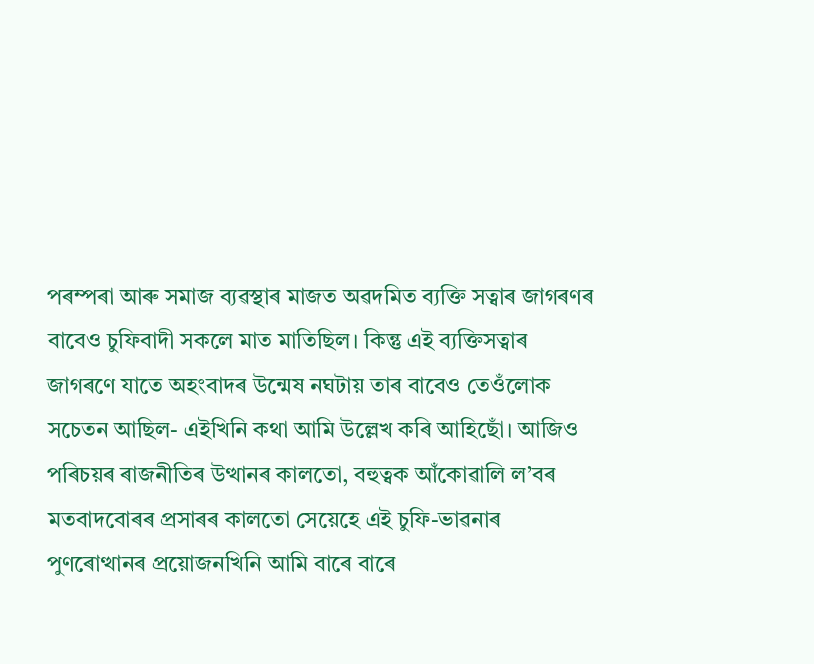পৰম্পৰা আৰু সমাজ ব্যৱস্থাৰ মাজত অৱদমিত ব্যক্তি সত্বাৰ জাগৰণৰ বাবেও চুফিবাদী সকলে মাত মাতিছিল। কিন্তু এই ব্যক্তিসত্বাৰ জাগৰণে যাতে অহংবাদৰ উন্মেষ নঘটায় তাৰ বাবেও তেওঁলোক সচেতন আছিল- এইখিনি কথা আমি উল্লেখ কৰি আহিছোঁ। আজিও পৰিচয়ৰ ৰাজনীতিৰ উত্থানৰ কালতো, বহুত্বক আঁকোৱালি ল’বৰ মতবাদবোৰৰ প্ৰসাৰৰ কালতো সেয়েহে এই চুফি-ভাৱনাৰ পুণৰোত্থানৰ প্ৰয়োজনখিনি আমি বাৰে বাৰে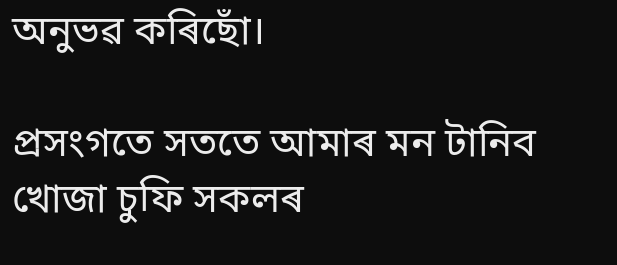অনুভৱ কৰিছোঁ।

প্ৰসংগতে সততে আমাৰ মন টানিব খোজা চুফি সকলৰ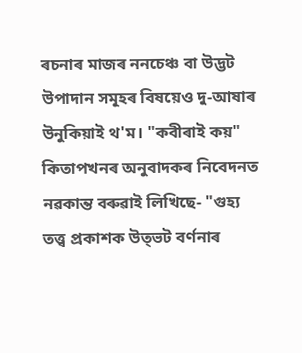ৰচনাৰ মাজৰ ননচেঞ্চ বা উদ্ভট উপাদান সমূহৰ বিষয়েও দু-আষাৰ উনুকিয়াই থ'ম। "কবীৰাই কয়" কিতাপখনৰ অনুবাদকৰ নিবেদনত নৱকান্ত বৰুৱাই লিখিছে- "গুহ্য তত্ত্ব প্ৰকাশক উত্ভট বৰ্ণনাৰ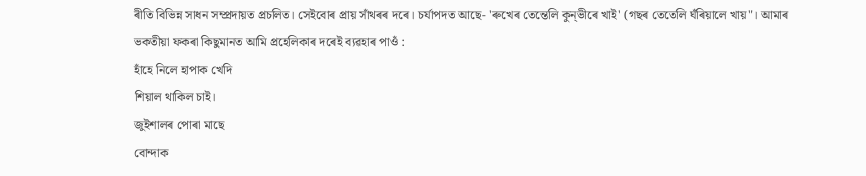ৰীতি বিভিন্ন সাধন সম্প্ৰদায়ত প্ৰচলিত। সেইবোৰ প্ৰায় সাঁথৰৰ দৰে। চৰ্যাপদত আছে- 'ৰুখেৰ তেন্তেলি কুন্ভীৰে খাই' (গছৰ তেতেলি ঘঁৰিয়ালে খায়"। আমাৰ ভকতীয়া ফকৰা কিছুমানত আমি প্ৰহেলিকাৰ দৰেই ব্যৱহাৰ পাওঁ :
হাঁহে নিলে হাপাক খেদি
শিয়াল থাকিল চাই।
জুইশালৰ পোৰা মাছে
বোন্দাক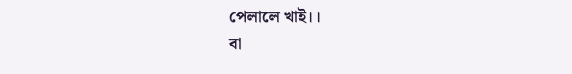পেলালে খাই।।
বা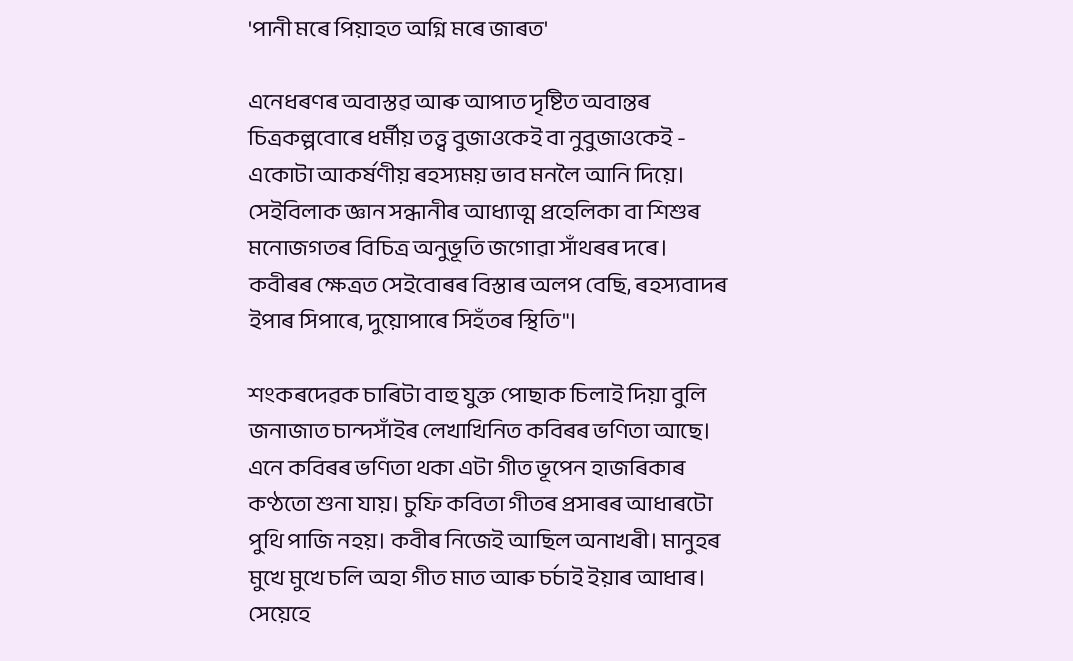'পানী মৰে পিয়াহত অগ্নি মৰে জাৰত'

এনেধৰণৰ অবাস্তৱ আৰু আপাত দৃষ্টিত অবান্তৰ চিত্ৰকল্পবোৰে ধৰ্মীয় তত্ত্ব বুজাওকেই বা নুবুজাওকেই - একোটা আকৰ্ষণীয় ৰহস্যময় ভাব মনলৈ আনি দিয়ে। সেইবিলাক জ্ঞান সন্ধানীৰ আধ্যাত্ম প্ৰহেলিকা বা শিশুৰ মনোজগতৰ বিচিত্ৰ অনুভূতি জগোৱা সাঁথৰৰ দৰে। কবীৰৰ ক্ষেত্ৰত সেইবোৰৰ বিস্তাৰ অলপ বেছি, ৰহস্যবাদৰ ইপাৰ সিপাৰে, দুয়োপাৰে সিহঁতৰ স্থিতি"।

শংকৰদেৱক চাৰিটা বাহু যুক্ত পোছাক চিলাই দিয়া বুলি জনাজাত চান্দসাঁইৰ লেখাখিনিত কবিৰৰ ভণিতা আছে। এনে কবিৰৰ ভণিতা থকা এটা গীত ভূপেন হাজৰিকাৰ কণ্ঠতো শুনা যায়। চুফি কবিতা গীতৰ প্ৰসাৰৰ আধাৰটো পুথি পাজি নহয়। কবীৰ নিজেই আছিল অনাখৰী। মানুহৰ মুখে মুখে চলি অহা গীত মাত আৰু চৰ্চাই ইয়াৰ আধাৰ। সেয়েহে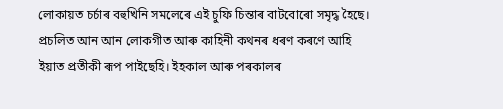লোকায়ত চৰ্চাৰ বহুখিনি সমলেৰে এই চুফি চিন্তাৰ বাটবোৰো সমৃদ্ধ হৈছে। প্ৰচলিত আন আন লোকগীত আৰু কাহিনী কথনৰ ধৰণ কৰণে আহি ইয়াত প্ৰতীকী ৰূপ পাইছেহি। ইহকাল আৰু পৰকালৰ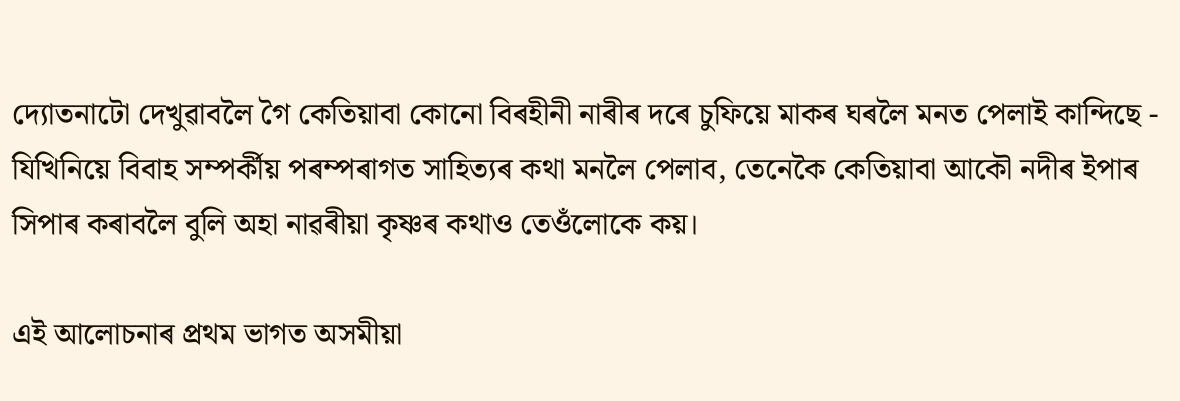দ্যোতনাটো দেখুৱাবলৈ গৈ কেতিয়াবা কোনো বিৰহীনী নাৰীৰ দৰে চুফিয়ে মাকৰ ঘৰলৈ মনত পেলাই কান্দিছে - যিখিনিয়ে বিবাহ সম্পৰ্কীয় পৰম্পৰাগত সাহিত্যৰ কথা মনলৈ পেলাব, তেনেকৈ কেতিয়াবা আকৌ নদীৰ ইপাৰ সিপাৰ কৰাবলৈ বুলি অহা নাৱৰীয়া কৃষ্ণৰ কথাও তেওঁলোকে কয়।

এই আলোচনাৰ প্ৰথম ভাগত অসমীয়া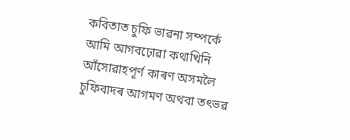কবিতাত চুফি ভাৱনা সম্পৰ্কে আমি আগবঢ়োৱা কথাখিনি আঁসোৱাহপূৰ্ণ কাৰণ অসমলৈ চুফিবাদৰ আগমণ অথবা তৎভৱ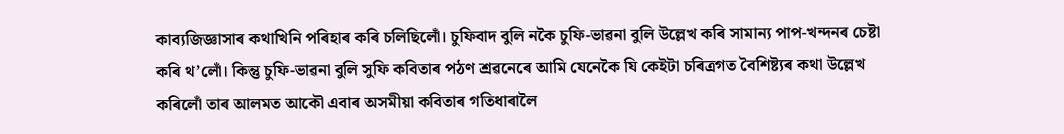কাব্যজিজ্ঞাসাৰ কথাখিনি পৰিহাৰ কৰি চলিছিলোঁ। চুফিবাদ বুলি নকৈ চুফি-ভাৱনা বুলি উল্লেখ কৰি সামান্য পাপ-খন্দনৰ চেষ্টা কৰি থ’লোঁ। কিন্তু চুফি-ভাৱনা বুলি সুফি কবিতাৰ পঠণ শ্ৰৱনেৰে আমি যেনেকৈ যি কেইটা চৰিত্ৰগত বৈশিষ্ট্যৰ কথা উল্লেখ কৰিলোঁ তাৰ আলমত আকৌ এবাৰ অসমীয়া কবিতাৰ গতিধাৰালৈ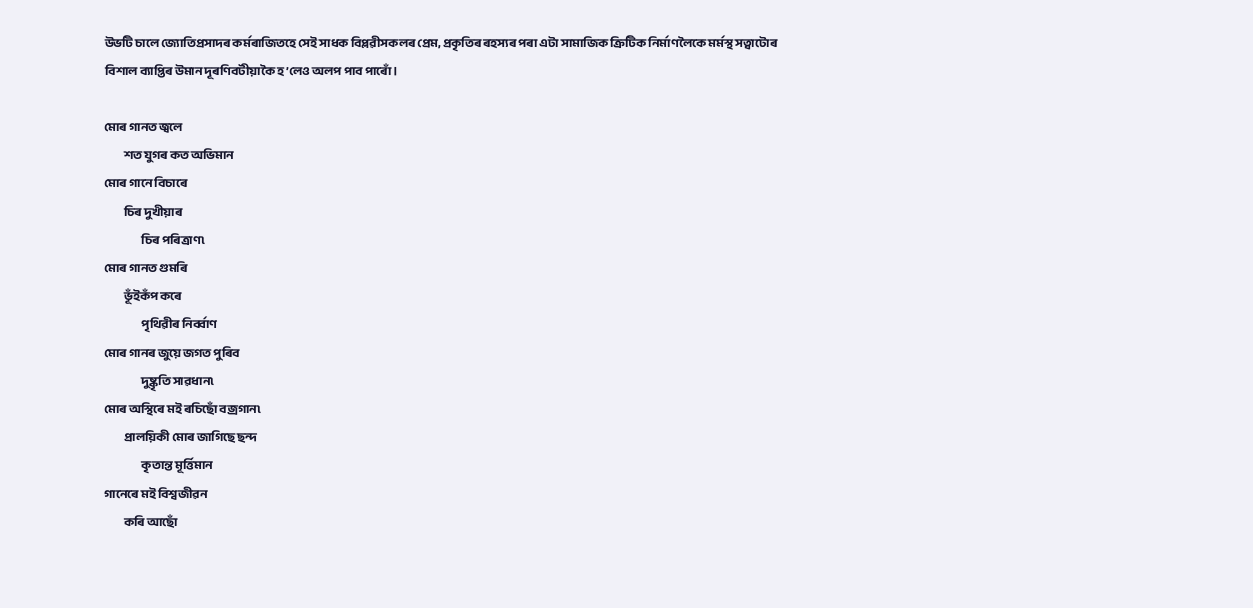উভটি চালে জ্যোতিপ্ৰসাদৰ কৰ্মৰাজিতহে সেই সাধক বিপ্লৱীসকলৰ প্ৰেম, প্ৰকৃতিৰ ৰহস্যৰ পৰা এটা সামাজিক ক্ৰিটিক নিৰ্মাণলৈকে মৰ্মস্থ সত্বাটোৰ বিশাল ব্যাপ্তিৰ উমান দূৰণিবটীয়াকৈ হ’লেও অলপ পাব পাৰোঁ।

মোৰ গানত জ্বলে
          শত যুগৰ কত অভিমান
মোৰ গানে বিচাৰে
          চিৰ দুখীয়াৰ
                   চিৰ পৰিত্ৰাণ৷
মোৰ গানত গুমৰি
          ভূঁইকঁপ কৰে
                   পৃথিৱীৰ নিৰ্ব্বাণ
মোৰ গানৰ জুয়ে জগত পুৰিব
                   দুষ্কৃতি সাৱধান৷
মোৰ অস্থিৰে মই ৰচিছোঁ বজ্ৰগান৷
          প্ৰালয়িকী মোৰ জাগিছে ছন্দ
                   কৃতান্ত মূৰ্ত্তিমান
গানেৰে মই বিশ্বজীৱন
          কৰি আছোঁ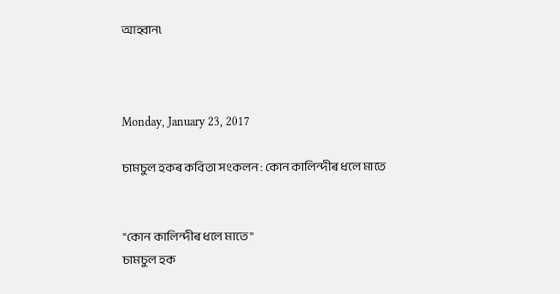আহ্বান৷



Monday, January 23, 2017

চামচুল হকৰ কবিতা সংকলন : কোন কালিন্দীৰ ধলে মাতে


"কোন কালিন্দীৰ ধলে মাতে"
চামচুল হক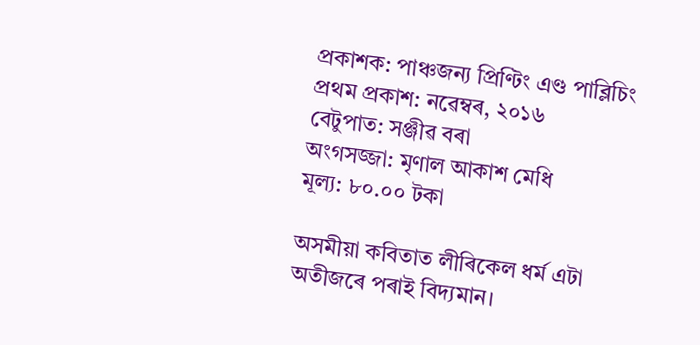প্ৰকাশক: পাঞ্চজন্য প্ৰিণ্টিং এণ্ড পাব্লিচিং
প্ৰথম প্ৰকাশ: নৱেম্বৰ, ২০১৬
বেটুপাত: সঞ্জীৱ বৰা
অংগসজ্জা: মৃণাল আকাশ মেধি
মূল্য: ৮০.০০ টকা

অসমীয়া কবিতাত লীৰিকেল ধৰ্ম এটা অতীজৰে পৰাই বিদ্যমান।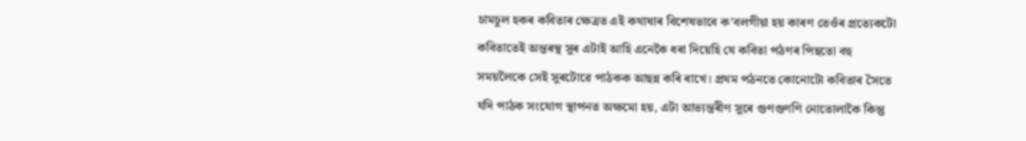চামচুল হকৰ কবিতাৰ ক্ষেত্ৰত এই কথাষাৰ বিশেষভাবে ক’বলগীয়া হয় কাৰণ তেওঁৰ প্ৰত্যেকটো কবিতাতেই অন্তৰস্থ সুৰ এটাই আহি এনেকৈ ধৰা দিয়েহি যে কবিতা পঠণৰ পিছতো বহু সময়লৈকে সেই সুৰটোৱে পাঠকক আছন্ন কৰি ৰাখে। প্ৰথম পঠনতে কোনোটো কবিতাৰ সৈতে যদি পাঠক সংযোগ স্থাপনত অক্ষমো হয়, এটা আভ্যন্তৰীণ সুৰে গুণগুণণি নোতোলাকৈ কিন্তু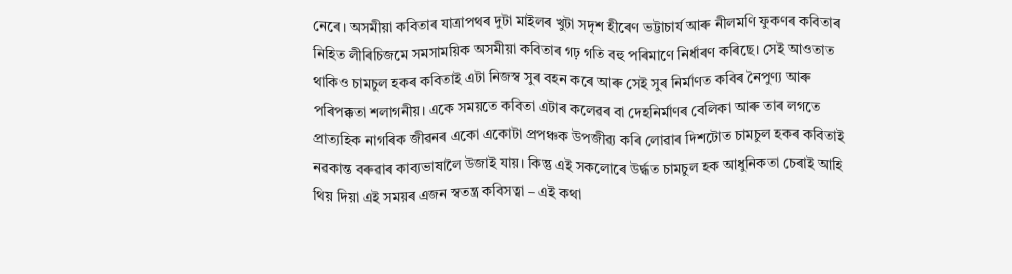নেৰে। অসমীয়া কবিতাৰ যাত্ৰাপথৰ দুটা মাইলৰ খুটা সদৃশ হীৰেণ ভট্টাচাৰ্য আৰু নীলমণি ফুকণৰ কবিতাৰ নিহিত লীৰিচিজমে সমসাময়িক অসমীয়া কবিতাৰ গঢ় গতি বহু পৰিমাণে নিৰ্ধাৰণ কৰিছে। সেই আওতাত থাকিও চামচুল হকৰ কবিতাই এটা নিজস্ব সুৰ বহন কৰে আৰু সেই সুৰ নিৰ্মাণত কবিৰ নৈপুণ্য আৰু পৰিপক্কতা শলাগনীয়। একে সময়তে কবিতা এটাৰ কলেৱৰ বা দেহনিৰ্মাণৰ বেলিকা আৰু তাৰ লগতে প্ৰাত্যহিক নাগৰিক জীৱনৰ একো একোটা প্ৰপঞ্চক উপজীৱ্য কৰি লোৱাৰ দিশটোত চামচুল হকৰ কবিতাই নৱকান্ত বৰুৱাৰ কাব্যভাষালৈ উজাই যায়। কিন্তু এই সকলোৰে উৰ্দ্ধত চামচুল হক আধুনিকতা চেৰাই আহি থিয় দিয়া এই সময়ৰ এজন স্বতন্ত্ৰ কবিসত্বা – এই কথা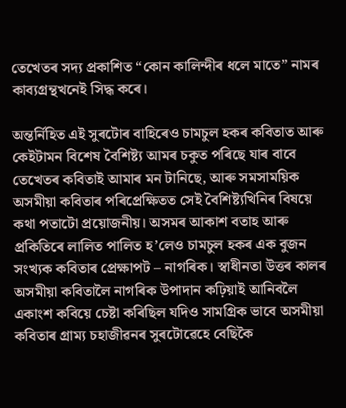তেখেতৰ সদ্য প্ৰকাশিত “কোন কালিন্দীৰ ধলে মাতে” নামৰ কাব্যগ্ৰন্থখনেই সিদ্ধ কৰে।

অন্তৰ্নিহিত এই সুৰটোৰ বাহিৰেও চামচুল হকৰ কবিতাত আৰু কেইটামন বিশেষ বৈশিষ্ট্য আমৰ চকুত পৰিছে যাৰ বাবে তেখেতৰ কবিতাই আমাৰ মন টানিছে, আৰু সমসাময়িক অসমীয়া কবিতাৰ পৰিপ্ৰেক্ষিতত সেই বৈশিষ্ট্যখিনিৰ বিষয়ে কথা পতাটো প্ৰয়োজনীয়। অসমৰ আকাশ বতাহ আৰু প্ৰকিতিৰে লালিত পালিত হ’লেও চামচুল হকৰ এক বুজন সংখ্যক কবিতাৰ প্ৰেক্ষাপট – নাগৰিক। স্বাধীনতা উত্তৰ কালৰ অসমীয়া কবিতালৈ নাগৰিক উপাদান কঢ়িয়াই আনিবলৈ একাংশ কবিয়ে চেষ্টা কৰিছিল যদিও সামগ্ৰিক ভাবে অসমীয়া কবিতাৰ গ্ৰাম্য চহাজীৱনৰ সুৰটোৱেহে বেছিকৈ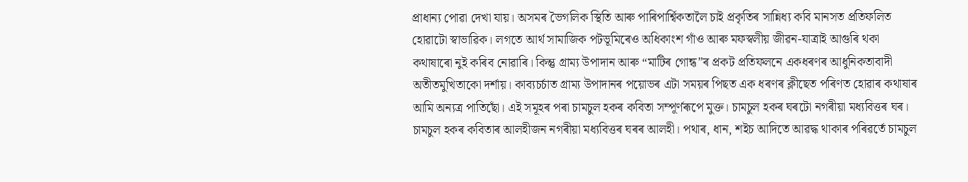প্ৰাধান্য পোৱা দেখা যায়। অসমৰ ভৈগলিক স্থিতি আৰু পাৰিপাৰ্শ্বিকতালৈ চাই প্ৰকৃতিৰ সান্নিধ্য কবি মানসত প্ৰতিফলিত হোৱাটো স্বাভাৱিক। লগতে আৰ্থ সামাজিক পটভূমিৰেও অধিকাংশ গাঁও আৰু মফস্বলীয় জীৱন-যাত্ৰাই আগুৰি থকা কথাষাৰো নুই কৰিব নোৱাৰি। কিন্তু গ্ৰাম্য উপাদান আৰু “মাটিৰ গোন্ধ”ৰ প্ৰকট প্ৰতিফলনে একধৰণৰ আধুনিকতাবাদী অতীতমুখিতাকো দৰ্শায়। কাব্যচৰ্চাত গ্ৰাম্য উপাদানৰ পয়োভৰ এটা সময়ৰ পিছত এক ধৰণৰ ক্লীছেত পৰিণত হোৱাৰ কথাষাৰ আমি অন্যত্ৰ পাতিছোঁ। এই সমূহৰ পৰা চামচুল হকৰ কবিতা সম্পূৰ্ণৰূপে মুক্ত। চামচুল হকৰ ঘৰটো নগৰীয়া মধ্যবিত্তৰ ঘৰ। চামচুল হকৰ কবিতাৰ আলহীজন নগৰীয়া মধ্যবিত্তৰ ঘৰৰ আলহী। পথাৰ, ধান, শইচ আদিতে আৱদ্ধ থাকাৰ পৰিৱৰ্তে চামচুল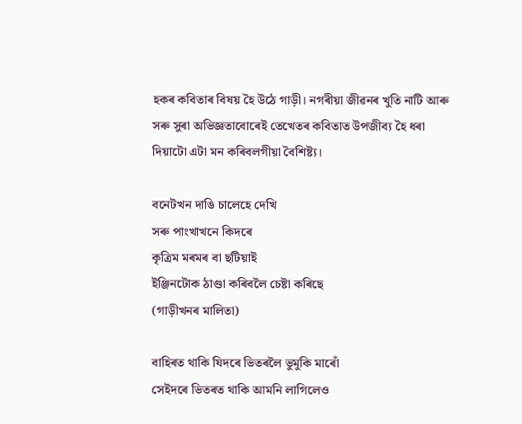হকৰ কবিতাৰ বিষয় হৈ উঠে গাড়ী। নগৰীয়া জীৱনৰ খুতি নাটি আৰু সৰু সুৰা অভিজ্ঞতাবোৰেই তেখেতৰ কবিতাত উপজীব্য হৈ ধৰা দিয়াটো এটা মন কৰিবলগীয়া বৈশিষ্ট্য।

বনেটখন দাঙি চালেহে দেখি
সৰু পাংখাখনে কিদৰে
কৃত্ৰিম মৰমৰ বা ছটিয়াই
ইঞ্জিনটোক ঠাণ্ডা কৰিবলৈ চেষ্টা কৰিছে
(গাড়ীখনৰ মালিতা)

বাহিৰত থাকি যিদৰে ভিতৰলৈ ভুমুকি মাৰোঁ
সেইদৰে ভিতৰত থাকি আমনি লাগিলেও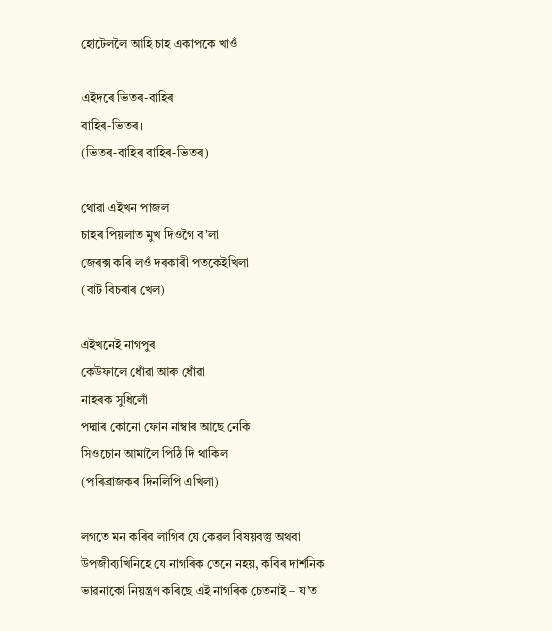হোটেললৈ আহি চাহ একাপকে খাওঁ

এইদৰে ভিতৰ-বাহিৰ
বাহিৰ-ভিতৰ।
(ভিতৰ-বাহিৰ বাহিৰ-ভিতৰ)

থোৱা এইখন পাজল
চাহৰ পিয়লাত মুখ দিওগৈ ব’লা
জেৰক্স কৰি লওঁ দৰকাৰী পতকেইখিলা
(বাট বিচৰাৰ খেল)

এইখনেই নাগপুৰ
কেউফালে ধোঁৱা আৰু ধোঁৱা
নাহৰক সুধিলোঁ
পদ্মাৰ কোনো ফোন নাম্বাৰ আছে নেকি
সিওচোন আমালৈ পিঠি দি থাকিল
(পৰিব্ৰাজকৰ দিনলিপি এখিলা)

লগতে মন কৰিব লাগিব যে কেৱল বিষয়বস্তু অথবা উপজীব্যখিনিহে যে নাগৰিক তেনে নহয়, কবিৰ দাৰ্শনিক ভাৱনাকো নিয়ন্ত্ৰণ কৰিছে এই নাগৰিক চেতনাই – য’ত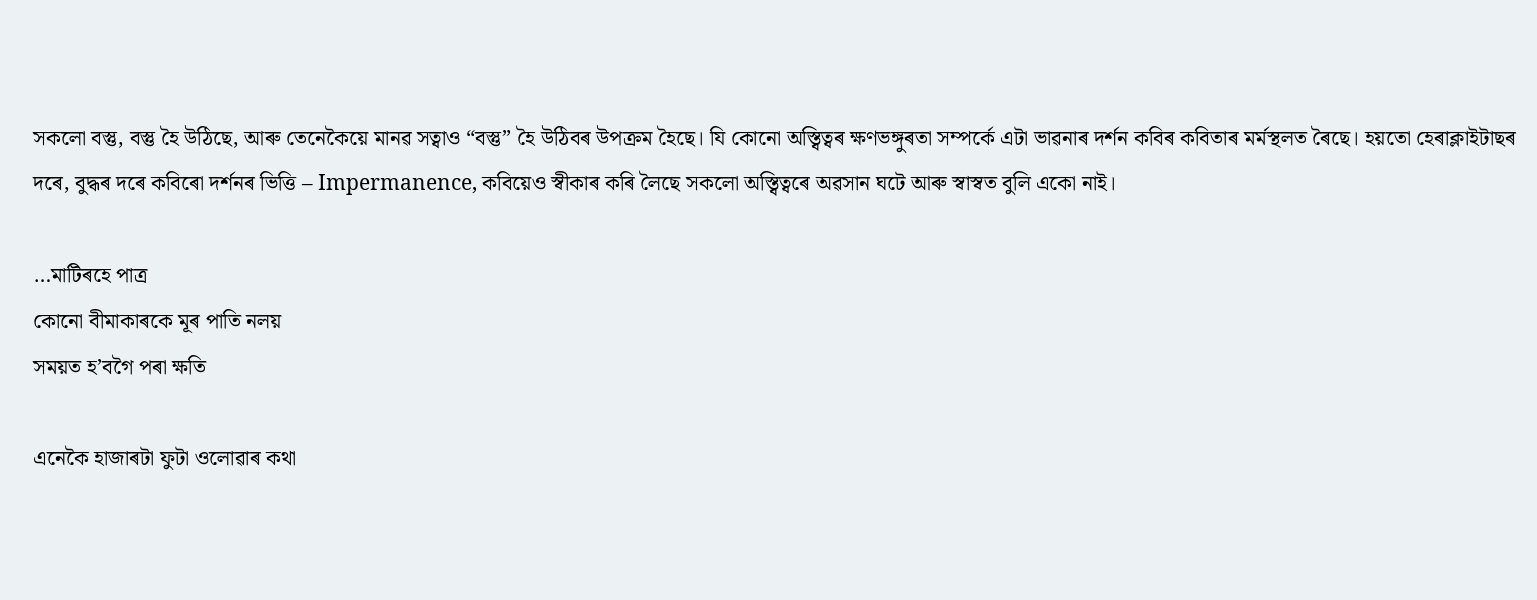সকলো বস্তু, বস্তু হৈ উঠিছে, আৰু তেনেকৈয়ে মানৱ সত্বাও “বস্তু” হৈ উঠিবৰ উপক্ৰম হৈছে। যি কোনো অস্ত্বিত্বৰ ক্ষণভঙ্গুৰতা সম্পৰ্কে এটা ভাৱনাৰ দৰ্শন কবিৰ কবিতাৰ মৰ্মস্থলত ৰৈছে। হয়তো হেৰাক্লাইটাছৰ দৰে, বুদ্ধৰ দৰে কবিৰো দৰ্শনৰ ভিত্তি – Impermanence, কবিয়েও স্বীকাৰ কৰি লৈছে সকলো অস্ত্বিত্বৰে অৱসান ঘটে আৰু স্বাস্বত বুলি একো নাই।

…মাটিৰহে পাত্ৰ
কোনো বীমাকাৰকে মূৰ পাতি নলয়
সময়ত হ’বগৈ পৰা ক্ষতি

এনেকৈ হাজাৰটা ফুটা ওলোৱাৰ কথা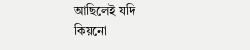আছিলেই যদি
কিয়নো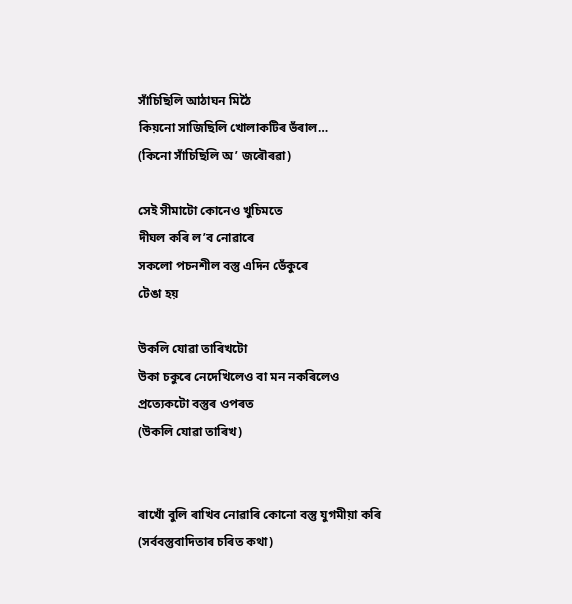সাঁচিছিলি আঠাঘন মিঠৈ
কিয়নো সাজিছিলি খোলাকটিৰ ভঁৰাল…
(কিনো সাঁচিছিলি অ’ জৰৌৰৱা)

সেই সীমাটো কোনেও খুচিমতে
দীঘল কৰি ল’ব নোৱাৰে
সকলো পচনশীল বস্তু এদিন ভেঁকুৰে
টেঙা হয়

উকলি যোৱা তাৰিখটো
উকা চকুৰে নেদেখিলেও বা মন নকৰিলেও
প্ৰত্যেকটো বস্তুৰ ওপৰত
(উকলি যোৱা তাৰিখ)


ৰাখোঁ বুলি ৰাখিব নোৱাৰি কোনো বস্তু যুগমীয়া কৰি
(সৰ্ববস্তুবাদিতাৰ চৰিত কথা)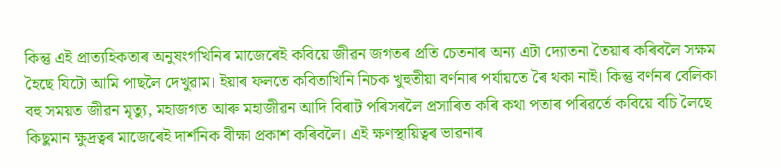কিন্তু এই প্ৰাত্যহিকতাৰ অনুষংগখিনিৰ মাজেৰেই কবিয়ে জীৱন জগতৰ প্ৰতি চেতনাৰ অন্য এটা দ্যোতনা তৈয়াৰ কৰিবলৈ সক্ষম হৈছে যিটো আমি পাছলৈ দেখুৱাম। ইয়াৰ ফলতে কবিতাখিনি নিচক খুহুতীয়া বৰ্ণনাৰ পৰ্যায়তে ৰৈ থকা নাই। কিন্তু বৰ্ণনৰ বেলিকা বহু সময়ত জীৱন মৃত্যু, মহাজগত আৰু মহাজীৱন আদি বিৰাট পৰিসৰলৈ প্ৰসাৰিত কৰি কথা পতাৰ পৰিৱৰ্তে কবিয়ে বচি লৈছে কিছুমান ক্ষুদ্ৰত্বৰ মাজেৰেই দাৰ্শনিক বীক্ষা প্ৰকাশ কৰিবলৈ। এই ক্ষণস্থায়িত্বৰ ভাৱনাৰ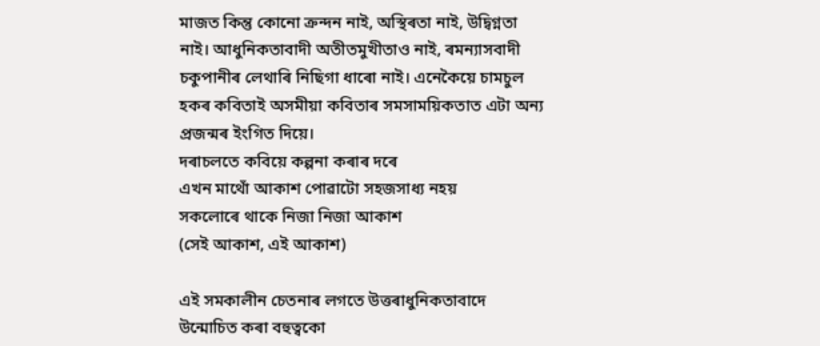মাজত কিন্তু কোনো ক্ৰন্দন নাই, অস্থিৰতা নাই, উদ্বিগ্নতা নাই। আধুনিকতাবাদী অতীতমুখীতাও নাই, ৰমন্যাসবাদী চকুপানীৰ লেথাৰি নিছিগা ধাৰো নাই। এনেকৈয়ে চামচুল হকৰ কবিতাই অসমীয়া কবিতাৰ সমসাময়িকতাত এটা অন্য প্ৰজন্মৰ ইংগিত দিয়ে।
দৰাচলতে কবিয়ে কল্পনা কৰাৰ দৰে
এখন মাথোঁ আকাশ পোৱাটো সহজসাধ্য নহয়
সকলোৰে থাকে নিজা নিজা আকাশ
(সেই আকাশ, এই আকাশ)

এই সমকালীন চেতনাৰ লগতে উত্তৰাধুনিকতাবাদে উন্মোচিত কৰা বহুত্বকো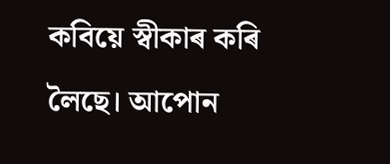কবিয়ে স্বীকাৰ কৰি লৈছে। আপোন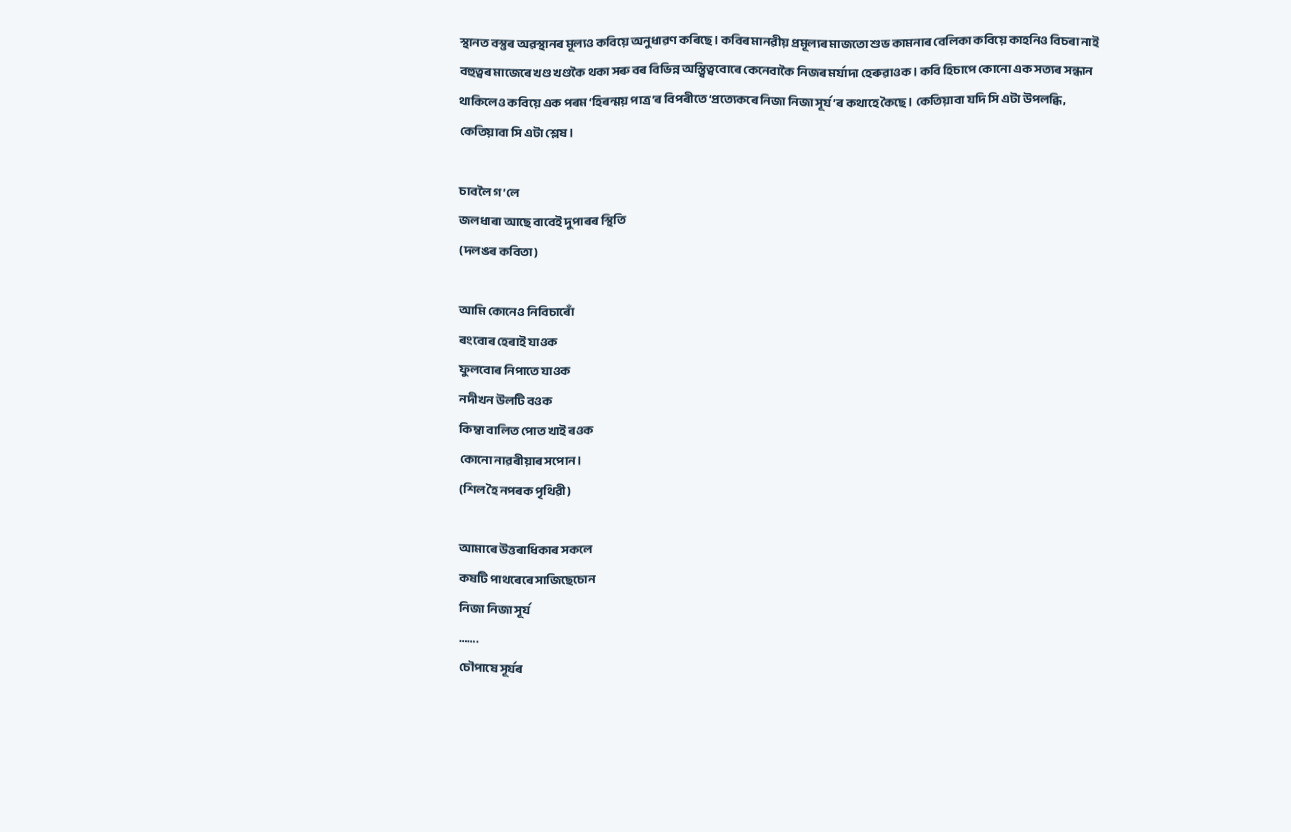স্থানত বস্তুৰ অৱস্থানৰ মূল্যও কবিয়ে অনুধাৱণ কৰিছে। কবিৰ মানৱীয় প্ৰমূল্যৰ মাজতো শুভ কামনাৰ বেলিকা কবিয়ে কাহনিও বিচৰা নাই বহুত্বৰ মাজেৰে খণ্ড খণ্ডকৈ থকা সৰু বৰ বিভিন্ন অস্ত্বিত্ববোৰে কেনেবাকৈ নিজৰ মৰ্যাদা হেৰুৱাওক। কবি হিচাপে কোনো এক সত্যৰ সন্ধান থাকিলেও কবিয়ে এক পৰম ‘হিৰন্ময় পাত্ৰ’ৰ বিপৰীতে ‘প্ৰত্যেকৰে নিজা নিজা সূৰ্য’ৰ কথাহে কৈছে। কেতিয়াবা যদি সি এটা উপলব্ধি, কেতিয়াবা সি এটা শ্লেষ।

চাবলৈ গ’লে
জলধাৰা আছে বাবেই দুপাৰৰ স্থিতি
(দলঙৰ কবিতা)

আমি কোনেও নিবিচাৰোঁ
ৰংবোৰ হেৰাই যাওক
ফুলবোৰ নিপাতে যাওক
নদীখন উলটি বওক
কিম্বা বালিত পোত খাই ৰওক
কোনো নাৱৰীয়াৰ সপোন।
(শিল হৈ নপৰক পৃথিৱী)

আমাৰে উত্তৰাধিকাৰ সকলে
কষটি পাথৰেৰে সাজিছেচোন
নিজা নিজা সূৰ্য
…….
চৌপাষে সূৰ্যৰ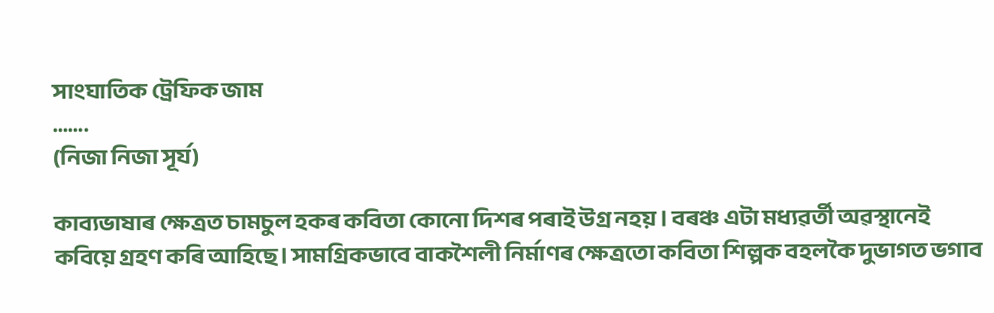সাংঘাতিক ট্ৰেফিক জাম
…….
(নিজা নিজা সূৰ্য)

কাব্যভাষাৰ ক্ষেত্ৰত চামচুল হকৰ কবিতা কোনো দিশৰ পৰাই উগ্ৰ নহয়। বৰঞ্চ এটা মধ্যৱৰ্তী অৱস্থানেই কবিয়ে গ্ৰহণ কৰি আহিছে। সামগ্ৰিকভাবে বাকশৈলী নিৰ্মাণৰ ক্ষেত্ৰতো কবিতা শিল্পক বহলকৈ দুভাগত ভগাব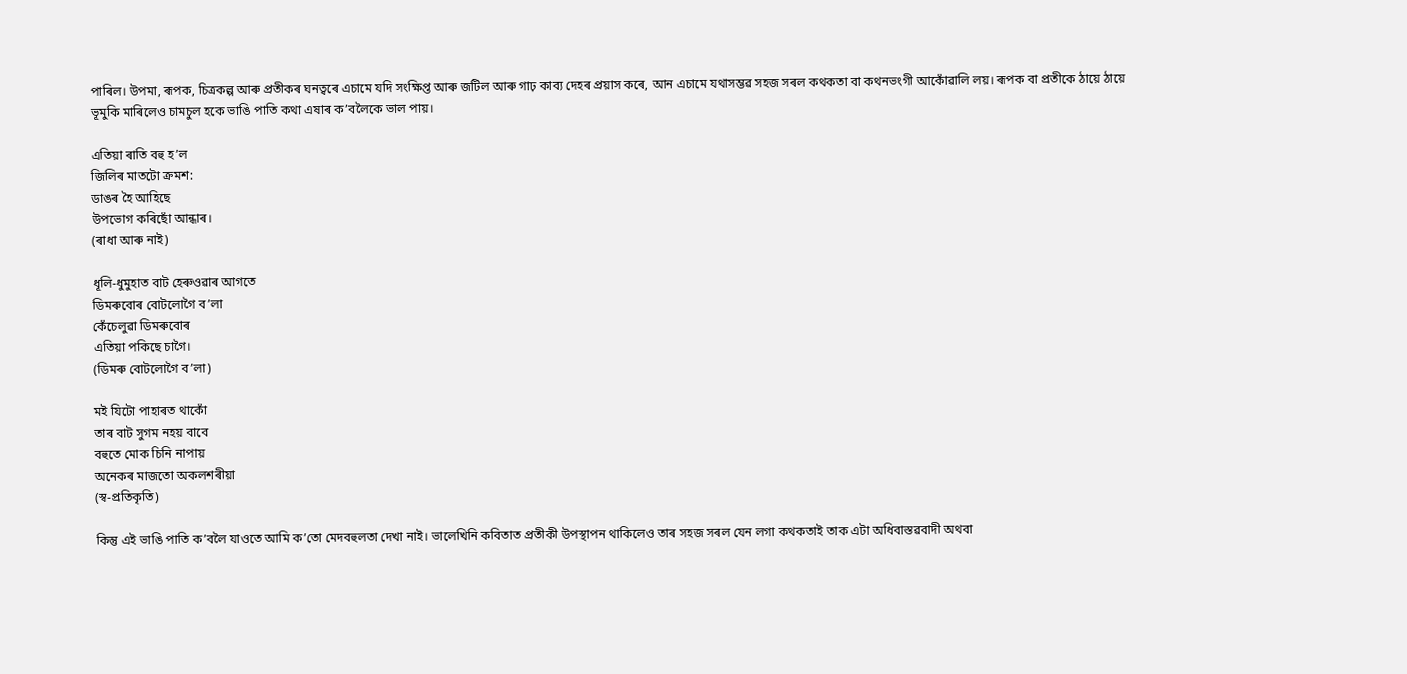পাৰিল। উপমা, ৰূপক, চিত্ৰকল্প আৰু প্ৰতীকৰ ঘনত্বৰে এচামে যদি সংক্ষিপ্ত আৰু জটিল আৰু গাঢ় কাব্য দেহৰ প্ৰয়াস কৰে, আন এচামে যথাসম্ভৱ সহজ সৰল কথকতা বা কথনভংগী আকোঁৱালি লয়। ৰূপক বা প্ৰতীকে ঠায়ে ঠায়ে ভূমুকি মাৰিলেও চামচুল হকে ভাঙি পাতি কথা এষাৰ ক’বলৈকে ভাল পায়।

এতিয়া ৰাতি বহু হ’ল
জিলিৰ মাতটো ক্ৰমশ:
ডাঙৰ হৈ আহিছে
উপভোগ কৰিছোঁ আন্ধাৰ।
(ৰাধা আৰু নাই)

ধূলি-ধুমুহাত বাট হেৰুওৱাৰ আগতে
ডিমৰুবোৰ বোটলোগৈ ব’লা
কেঁচেলুৱা ডিমৰুবোৰ
এতিয়া পকিছে চাগৈ।
(ডিমৰু বোটলোগৈ ব’লা)

মই যিটো পাহাৰত থাকোঁ
তাৰ বাট সুগম নহয় বাবে
বহুতে মোক চিনি নাপায়
অনেকৰ মাজতো অকলশৰীয়া
(স্ব-প্ৰতিকৃতি)

কিন্তু এই ভাঙি পাতি ক’বলৈ যাওতে আমি ক’তো মেদবহুলতা দেখা নাই। ভালেখিনি কবিতাত প্ৰতীকী উপস্থাপন থাকিলেও তাৰ সহজ সৰল যেন লগা কথকতাই তাক এটা অধিবাস্তৱবাদী অথবা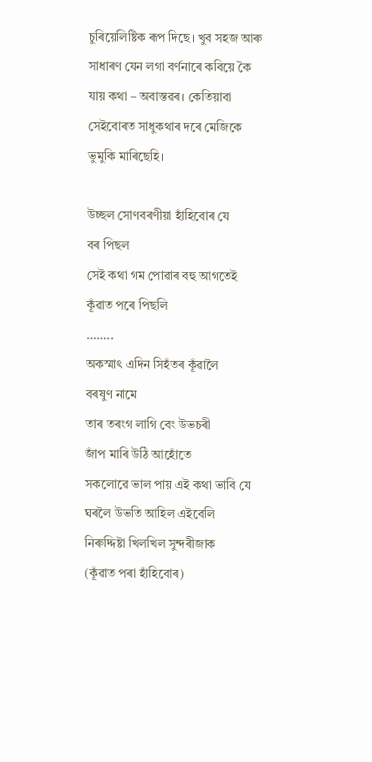চুৰিয়েলিষ্টিক ৰূপ দিছে। খুব সহজ আৰু সাধাৰণ যেন লগা বৰ্ণনাৰে কবিয়ে কৈ যায় কথা – অবাস্তৱৰ। কেতিয়াবা সেইবোৰত সাধুকথাৰ দৰে মেজিকে ভুমুকি মাৰিছেহি।

উচ্ছল সোণবৰণীয়া হাঁহিবোৰ যে
বৰ পিছল
সেই কথা গম পোৱাৰ বহু আগতেই
কূঁৱাত পৰে পিছলি
……..
অকস্মাৎ এদিন সিহঁতৰ কূঁৱালৈ
বৰষুণ নামে
তাৰ তৰংগ লাগি বেং উভচৰী
জাঁপ মাৰি উঠি আহোঁতে
সকলোৱে ভাল পায় এই কথা ভাবি যে
ঘৰলৈ উভতি আহিল এইবেলি
নিৰুদ্দিষ্টা খিলখিল সুন্দৰীজাক
(কূঁৱাত পৰা হাঁহিবোৰ)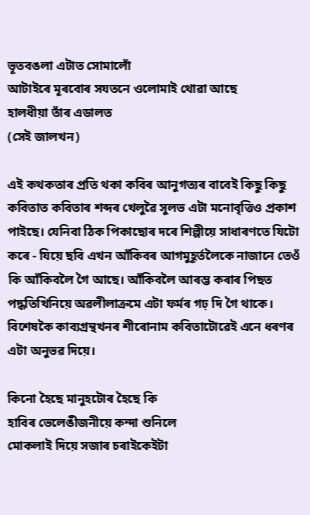ভূতবঙলা এটাত সোমালোঁ
আটাইৰে মূৰবোৰ সযতনে ওলোমাই থোৱা আছে
হালধীয়া তাঁৰ এডালত
(সেই জালখন)

এই কথকতাৰ প্ৰতি থকা কবিৰ আনুগত্যৰ বাবেই কিছু কিছু কবিতাত কবিতাৰ শব্দৰ খেলুৱৈ সুলভ এটা মনোবৃত্তিও প্ৰকাশ পাইছে। যেনিবা ঠিক পিকাছোৰ দৰে শিল্পীয়ে সাধাৰণতে যিটো কৰে - যিয়ে ছবি এখন আঁকিবৰ আগমুহূৰ্তলৈকে নাজানে তেওঁ কি আঁকিবলৈ গৈ আছে। আঁকিবলৈ আৰম্ভ কৰাৰ পিছত পদ্ধতিখিনিয়ে অৱলীলাক্ৰমে এটা ফৰ্মৰ গঢ় দি গৈ থাকে। বিশেষকৈ কাব্যগ্ৰন্থখনৰ শীৰোনাম কবিতাটোৱেই এনে ধৰণৰ এটা অনুভৱ দিয়ে।

কিনো হৈছে মানুহটোৰ হৈছে কি
হাবিৰ ভেলেঙীজনীয়ে কন্দা শুনিলে
মোকলাই দিয়ে সজাৰ চৰাইকেইটা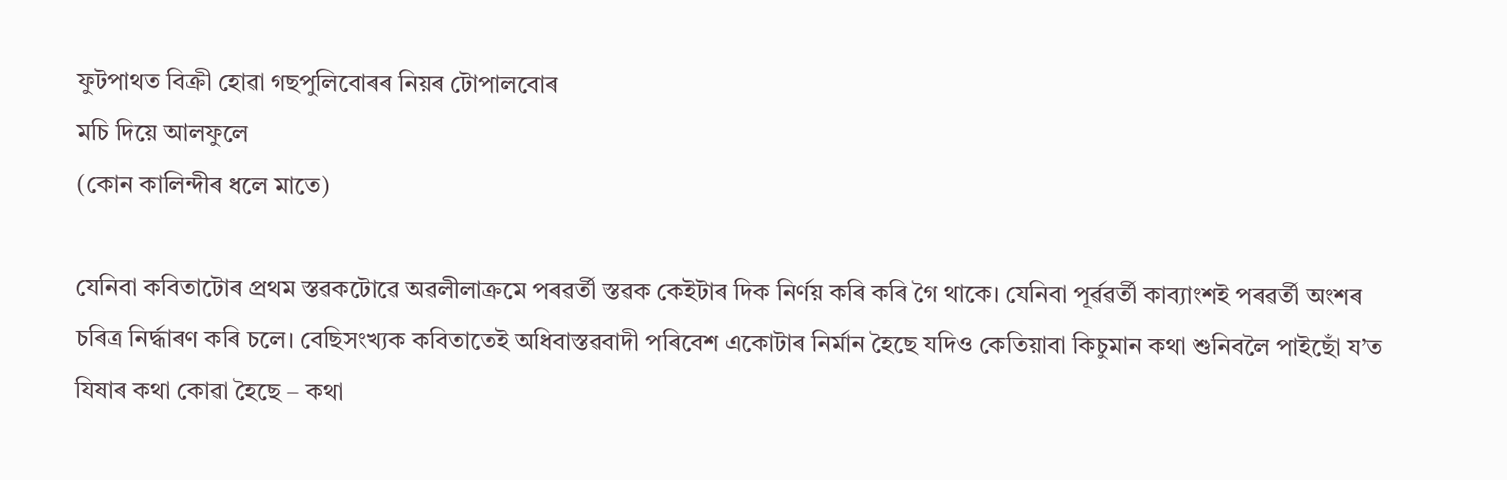ফুটপাথত বিক্ৰী হোৱা গছপুলিবোৰৰ নিয়ৰ টোপালবোৰ
মচি দিয়ে আলফুলে
(কোন কালিন্দীৰ ধলে মাতে)

যেনিবা কবিতাটোৰ প্ৰথম স্তৱকটোৱে অৱলীলাক্ৰমে পৰৱৰ্তী স্তৱক কেইটাৰ দিক নিৰ্ণয় কৰি কৰি গৈ থাকে। যেনিবা পূৰ্ৱৱৰ্তী কাব্যাংশই পৰৱৰ্তী অংশৰ চৰিত্ৰ নিৰ্দ্ধাৰণ কৰি চলে। বেছিসংখ্যক কবিতাতেই অধিবাস্তৱবাদী পৰিবেশ একোটাৰ নিৰ্মান হৈছে যদিও কেতিয়াবা কিচুমান কথা শুনিবলৈ পাইছোঁ য’ত যিষাৰ কথা কোৱা হৈছে – কথা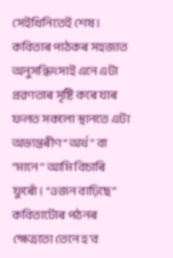সেইখিনিতেই শেষ। কবিতাৰ পাঠকৰ সহজাত অনুসন্ধিৎসাই এনে এটা প্ৰৱণতাৰ সৃষ্টি কৰে যাৰ ফলত সকলো স্থানতে এটা অভ্যন্তৰীণ “অৰ্থ” বা “মানে” আমি বিচাৰি ফুৰোঁ। “ওজন বাঢ়িছে” কবিতাটোৰ পঠনৰ ক্ষেত্ৰতো তেনে হ’ব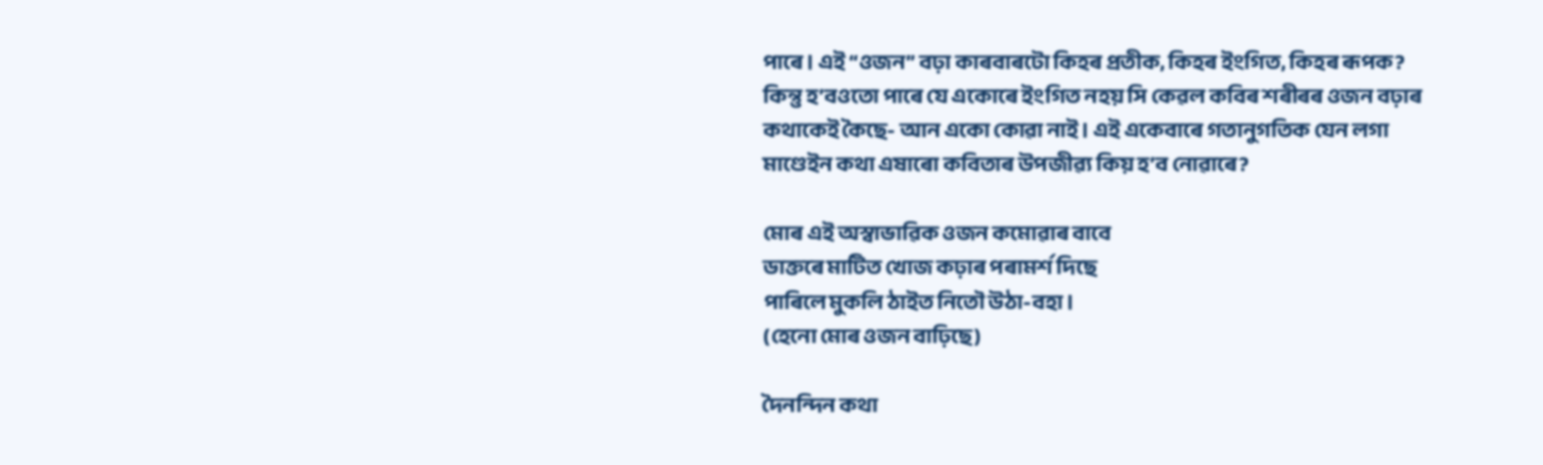পাৰে। এই “ওজন” বঢ়া কাৰবাৰটো কিহৰ প্ৰতীক, কিহৰ ইংগিত, কিহৰ ৰূপক? কিন্তু হ’বওতো পাৰে যে একোৰে ইংগিত নহয় সি কেৱল কবিৰ শৰীৰৰ ওজন বঢ়াৰ কথাকেই কৈছে- আন একো কোৱা নাই। এই একেবাৰে গতানুগতিক যেন লগা মাণ্ডেইন কথা এষাৰো কবিতাৰ উপজীৱ্য কিয় হ’ব নোৱাৰে?

মোৰ এই অস্বাভাৱিক ওজন কমোৱাৰ বাবে
ডাক্তৰে মাটিত খোজ কঢ়াৰ পৰামৰ্শ দিছে
পাৰিলে মুকলি ঠাইত নিতৌ উঠা-বহা।
(হেনো মোৰ ওজন বাঢ়িছে)

দৈনন্দিন কথা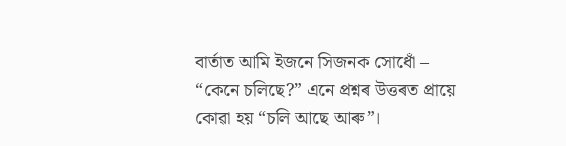বাৰ্তাত আমি ইজনে সিজনক সোধোঁ – “কেনে চলিছে?” এনে প্ৰশ্নৰ উত্তৰত প্ৰায়ে কোৱা হয় “চলি আছে আৰু”।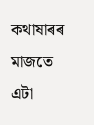কথাষাৰৰ মাজতে এটা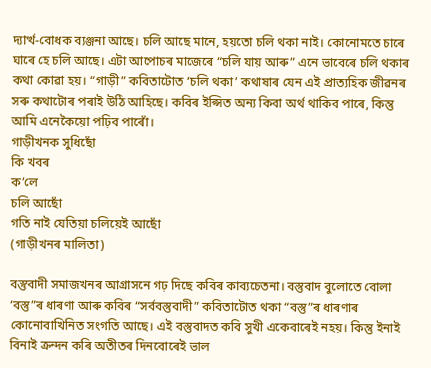দ্যাৰ্ত্থ-বোধক ব্যঞ্জনা আছে। চলি আছে মানে, হয়তো চলি থকা নাই। কোনোমতে চাৰে ঘাৰে হে চলি আছে। এটা আপোচৰ মাজেৰে “চলি যায় আৰু” এনে ভাবেৰে চলি থকাৰ কথা কোৱা হয়। “গাড়ী” কবিতাটোত ‘চলি থকা’ কথাষাৰ যেন এই প্ৰাত্যহিক জীৱনৰ সৰু কথাটোৰ পৰাই উঠি আহিছে। কবিৰ ইপ্সিত অন্য কিবা অৰ্থ থাকিব পাৰে, কিন্তু আমি এনেকৈয়ো পঢ়িব পাৰোঁ।
গাড়ীখনক সুধিছোঁ
কি খবৰ
ক’লে
চলি আছোঁ
গতি নাই যেতিয়া চলিয়েই আছোঁ
(গাড়ীখনৰ মালিতা)

বস্তুবাদী সমাজখনৰ আগ্ৰাসনে গঢ় দিছে কবিৰ কাব্যচেতনা। বস্তুবাদ বুলোতে বোলা ‘বস্তু”ৰ ধাৰণা আৰু কবিৰ “সৰ্ববস্তুবাদী” কবিতাটোত থকা “বস্তু”ৰ ধাৰণাৰ কোনোবাখিনিত সংগতি আছে। এই বস্তুবাদত কবি সুখী একেবাৰেই নহয়। কিন্তু ইনাই বিনাই ক্ৰন্দন কৰি অতীতৰ দিনবোৰেই ভাল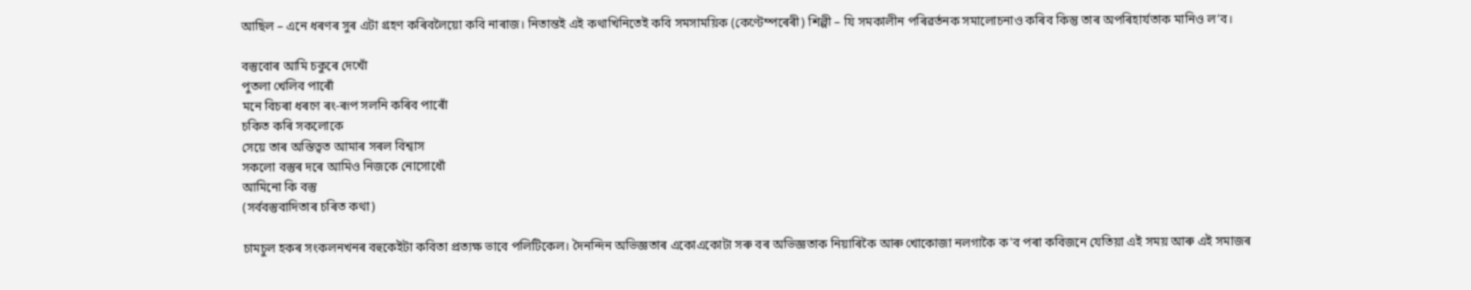আছিল – এনে ধৰণৰ সুৰ এটা গ্ৰহণ কৰিবলৈয়ো কবি নাৰাজ। নিতান্তই এই কথাখিনিতেই কবি সমসাময়িক (কেণ্টেম্পৰেৰী) শিল্পী – যি সমকালীন পৰিৱৰ্তনক সমালোচনাও কৰিব কিন্তু তাৰ অপৰিহাৰ্যতাক মানিও ল’ব।

বস্তুবোৰ আমি চকুৰে দেখোঁ
পুতলা খেলিব পাৰোঁ
মনে বিচৰা ধৰণে ৰং-ৰূপ সলনি কৰিব পাৰোঁ
চকিত কৰি সকলোকে
সেয়ে তাৰ অস্তিত্বত আমাৰ সৰল বিশ্বাস
সকলো বস্তুৰ দৰে আমিও নিজকে নোসোধোঁ
আমিনো কি বস্তু
(সৰ্ববস্তুবাদিতাৰ চৰিত কথা)

চামচুল হকৰ সংকলনখনৰ বহুকেইটা কবিতা প্ৰত্যক্ষ ভাবে পলিটিকেল। দৈনন্দিন অভিজ্ঞতাৰ একোএকোটা সৰু বৰ অভিজ্ঞতাক নিয়াৰিকৈ আৰু খোকোজা নলগাকৈ ক'ব পৰা কবিজনে যেতিয়া এই সময় আৰু এই সমাজৰ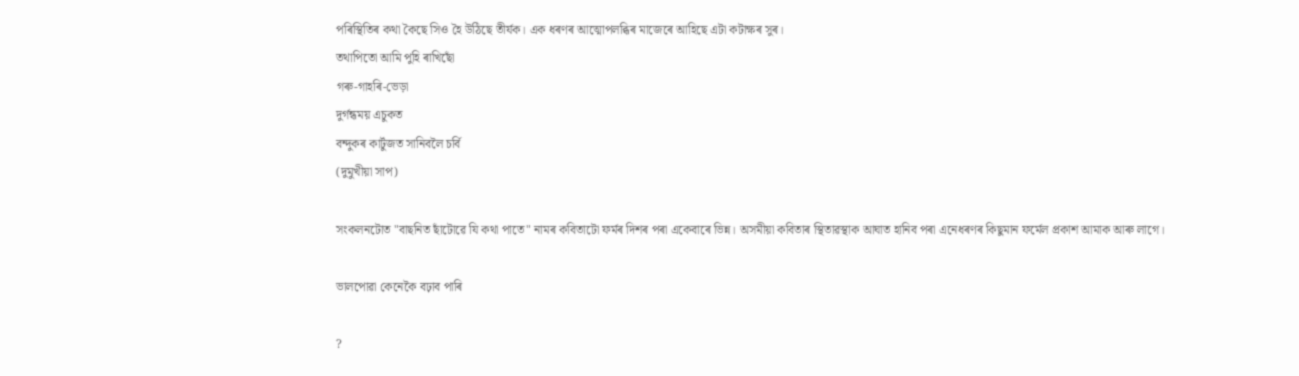পৰিস্থিতিৰ কথা কৈছে সিও হৈ উঠিছে তীৰ্যক। এক ধৰণৰ আত্মোপলব্ধিৰ মাজেৰে আহিছে এটা কটাক্ষৰ সুৰ।
তথাপিতো আমি পুহি ৰাখিছোঁ
গৰু-গাহৰি-ভেড়া
দুৰ্গন্ধময় এচুকত
বন্দুকৰ কাৰ্টুজত সানিবলৈ চৰ্বি
(দুমুখীয়া সাপ)

সংকলনটোত "বাছনিত ছাঁটোৱে যি কথা পাতে" নামৰ কবিতাটো ফৰ্মৰ দিশৰ পৰা একেবাৰে ভিন্ন। অসমীয়া কবিতাৰ স্থিতাৱস্থাক আঘাত হানিব পৰা এনেধৰণৰ কিছুমান ফৰ্মেল প্ৰকাশ আমাক আৰু লাগে।

ভালপোৱা কেনেকৈ বঢ়াব পাৰি

?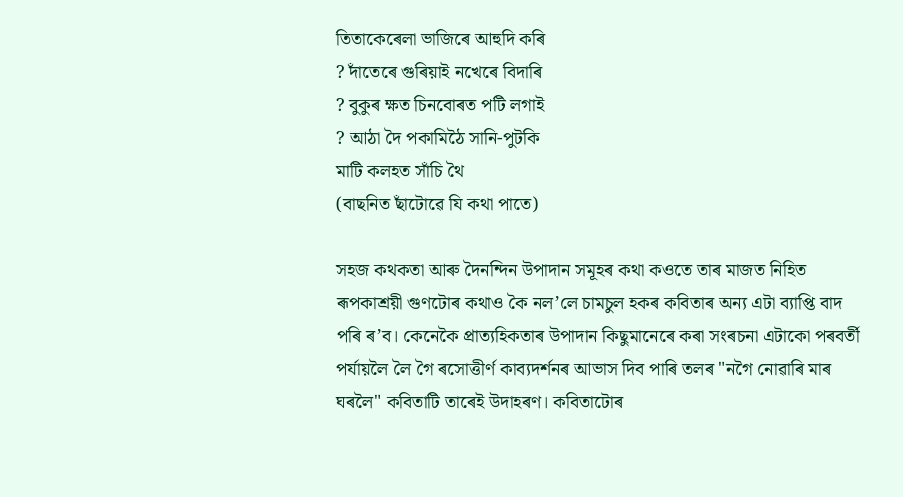তিতাকেৰেলা ভাজিৰে আহুদি কৰি
? দাঁতেৰে গুৰিয়াই নখেৰে বিদাৰি
? বুকুৰ ক্ষত চিনবোৰত পটি লগাই
? আঠা দৈ পকামিঠৈ সানি-পুটকি
মাটি কলহত সাঁচি থৈ
(বাছনিত ছাঁটোৱে যি কথা পাতে)

সহজ কথকতা আৰু দৈনন্দিন উপাদান সমূহৰ কথা কওতে তাৰ মাজত নিহিত ৰূপকাশ্ৰয়ী গুণটোৰ কথাও কৈ নল’লে চামচুল হকৰ কবিতাৰ অন্য এটা ব্যাপ্তি বাদ পৰি ৰ’ব। কেনেকৈ প্ৰাত্যহিকতাৰ উপাদান কিছুমানেৰে কৰা সংৰচনা এটাকো পৰবৰ্তী পৰ্যায়লৈ লৈ গৈ ৰসোত্তীৰ্ণ কাব্যদৰ্শনৰ আভাস দিব পাৰি তলৰ "নগৈ নোৱাৰি মাৰ ঘৰলৈ" কবিতাটি তাৰেই উদাহৰণ। কবিতাটোৰ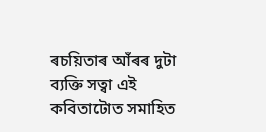ৰচয়িতাৰ আঁৰৰ দুটা ব্যক্তি সত্বা এই কবিতাটোত সমাহিত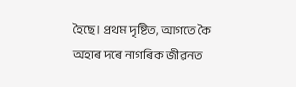হৈছে। প্ৰথম দৃষ্টিত, আগতে কৈ অহাৰ দৰে নাগৰিক জীৱনত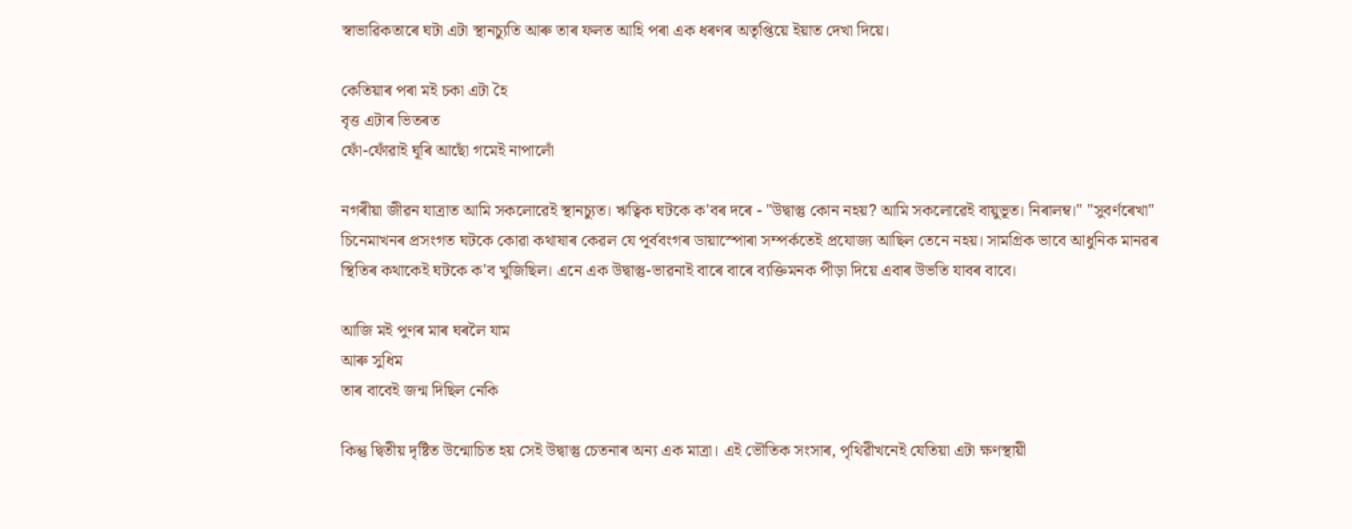স্বাভাৱিকতাৰে ঘটা এটা স্থানচ্যুতি আৰু তাৰ ফলত আহি পৰা এক ধৰণৰ অতৃপ্তিয়ে ইয়াত দেখা দিয়ে।

কেতিয়াৰ পৰা মই চকা এটা হৈ
বৃত্ত এটাৰ ভিতৰত
ফোঁ-ফোঁৱাই ঘূৰি আছোঁ গমেই নাপালোঁ

নগৰীয়া জীৱন যাত্ৰাত আমি সকলোৱেই স্থানচ্যুত। ঋত্বিক ঘটকে ক'বৰ দৰে - "উদ্বাস্তু কোন নহয়? আমি সকলোৱেই বায়ুভূত। নিৰালম্ব।" "সুবৰ্ণৰেখা" চিনেমাখনৰ প্ৰসংগত ঘটকে কোৱা কথাষাৰ কেৱল যে পূৰ্ববংগৰ ডায়াস্পোৰা সম্পৰ্কতেই প্ৰযোজ্য আছিল তেনে নহয়। সামগ্ৰিক ভাবে আধুনিক মানৱৰ স্থিতিৰ কথাকেই ঘটকে ক'ব খুজিছিল। এনে এক উদ্বাস্তু-ভাৱনাই বাৰে বাৰে ব্যক্তিমনক পীড়া দিয়ে এবাৰ উভতি যাবৰ বাবে।

আজি মই পুণৰ মাৰ ঘৰলৈ যাম
আৰু সুধিম
তাৰ বাবেই জন্ম দিছিল নেকি

কিন্তু দ্বিতীয় দৃষ্টিত উন্মোচিত হয় সেই উদ্বাস্তু চেতনাৰ অন্য এক মাত্ৰা। এই ভৌতিক সংসাৰ, পৃথিৱীখনেই যেতিয়া এটা ক্ষণস্থায়ী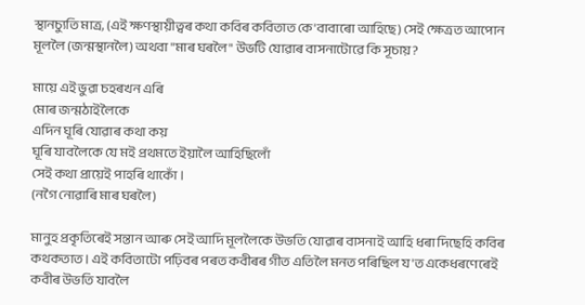স্থানচ্যুতি মাত্ৰ, (এই ক্ষণস্থায়ীত্বৰ কথা কবিৰ কবিতাত কে'বাবাৰো আহিছে) সেই ক্ষেত্ৰত আপোন মূললৈ (জন্মস্থানলৈ) অথবা "মাৰ ঘৰলৈ" উভটি যোৱাৰ বাসনাটোৱে কি সূচায়?

মায়ে এই ভুৱা চহৰখন এৰি
মোৰ জন্মঠাইলৈকে
এদিন ঘূৰি যোৱাৰ কথা কয়
ঘূৰি যাবলৈকে যে মই প্ৰথমতে ইয়ালৈ আহিছিলোঁ
সেই কথা প্ৰায়েই পাহৰি থাকোঁ।
(নগৈ নোৱাৰি মাৰ ঘৰলৈ)

মানুহ প্ৰকৃতিৰেই সন্তান আৰু সেই আদি মূললৈকে উভতি যোৱাৰ বাসনাই আহি ধৰা দিছেহি কবিৰ কথকতাত। এই কবিতাটো পঢ়িবৰ পৰত কবীৰৰ গীত এতিলৈ মনত পৰিছিল য'ত একেধৰণেৰেই কবীৰ উভতি যাবলৈ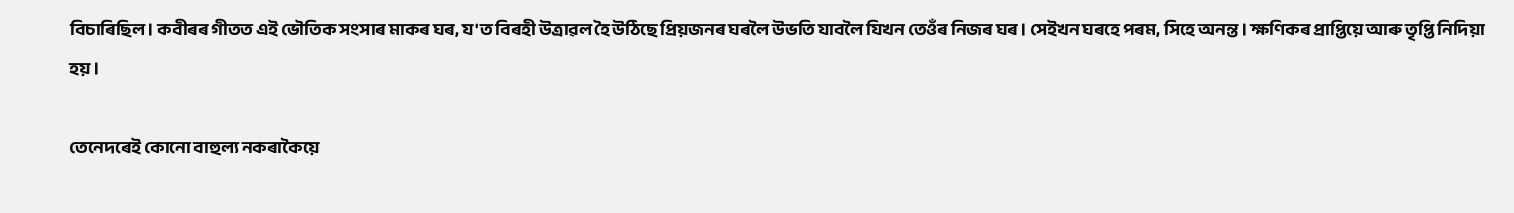বিচাৰিছিল। কবীৰৰ গীতত এই ভৌতিক সংসাৰ মাকৰ ঘৰ, য'ত বিৰহী উত্ৰাৱল হৈ উঠিছে প্ৰিয়জনৰ ঘৰলৈ উভতি যাবলৈ যিখন তেওঁৰ নিজৰ ঘৰ। সেইখন ঘৰহে পৰম, সিহে অনন্ত। ক্ষণিকৰ প্ৰাপ্তিয়ে আৰু তৃপ্তি নিদিয়া হয়।

তেনেদৰেই কোনো বাহুল্য নকৰাকৈয়ে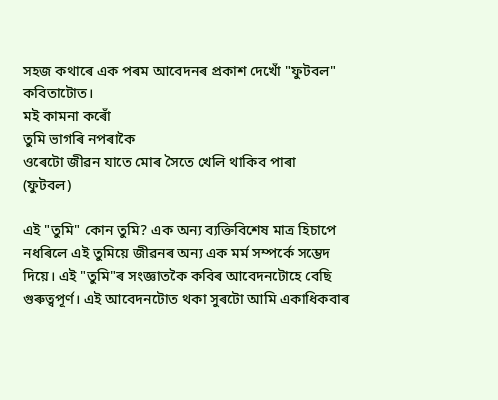সহজ কথাৰে এক পৰম আবেদনৰ প্ৰকাশ দেখোঁ "ফুটবল" কবিতাটোত।
মই কামনা কৰোঁ
তুমি ভাগৰি নপৰাকৈ
ওৰেটো জীৱন যাতে মোৰ সৈতে খেলি থাকিব পাৰা
(ফুটবল)

এই "তুমি" কোন তুমি? এক অন্য ব্যক্তিবিশেষ মাত্ৰ হিচাপে নধৰিলে এই তুমিয়ে জীৱনৰ অন্য এক মৰ্ম সম্পৰ্কে সম্ভেদ দিয়ে। এই "তুমি"ৰ সংজ্ঞাতকৈ কবিৰ আবেদনটোহে বেছি গুৰুত্বপূৰ্ণ। এই আবেদনটোত থকা সুৰটো আমি একাধিকবাৰ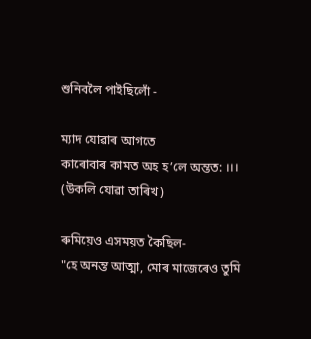শুনিবলৈ পাইছিলোঁ -

ম্যাদ যোৱাৰ আগতে
কাৰোবাৰ কামত অহ হ’লে অন্তত: ।।।
(উকলি যোৱা তাৰিখ)

ৰুমিয়েও এসময়ত কৈছিল-
"হে অনন্ত আত্মা, মোৰ মাজেৰেও তুমি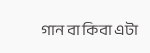গান বা কিবা এটা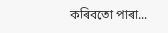কৰিবতো পাৰা...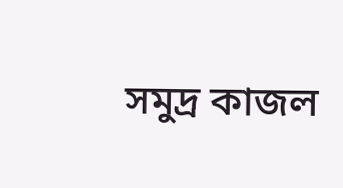সমুদ্র কাজল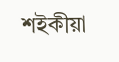শইকীয়া